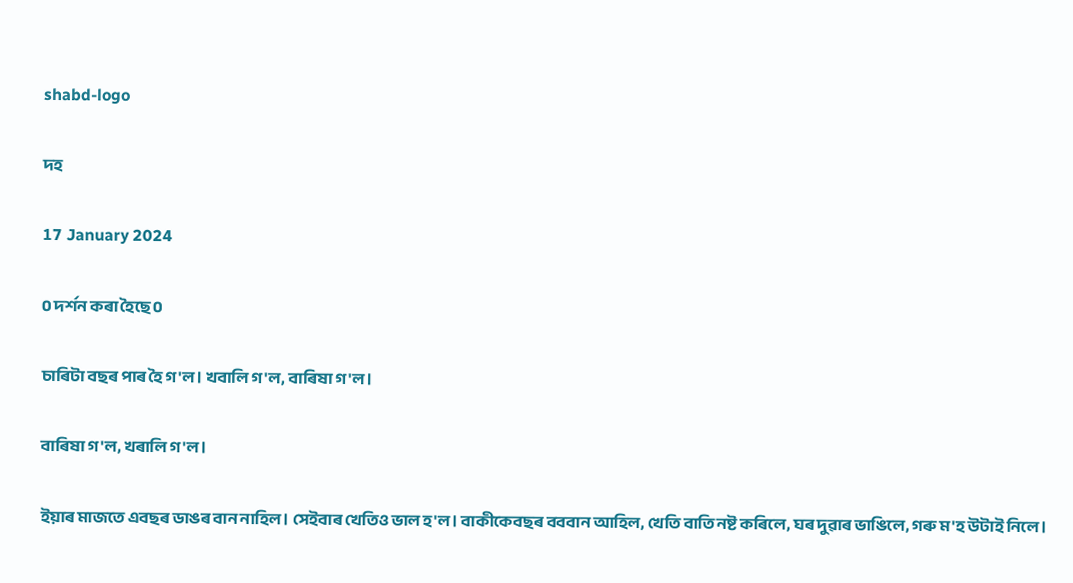shabd-logo

দহ

17 January 2024

0 দৰ্শন কৰা হৈছে 0

চাৰিটা বছৰ পাৰ হৈ গ'ল। খবালি গ'ল, বাৰিষা গ'ল।

বাৰিষা গ'ল, খৰালি গ'ল।

ইয়াৰ মাজতে এবছৰ ডাঙৰ বান নাহিল। সেইবাৰ খেতিও ভাল হ'ল। বাকীকেবছৰ বববান আহিল, খেতি বাতি নষ্ট কৰিলে, ঘৰ দুৱাৰ ভাঙিলে, গৰু ম'হ উটাই নিলে।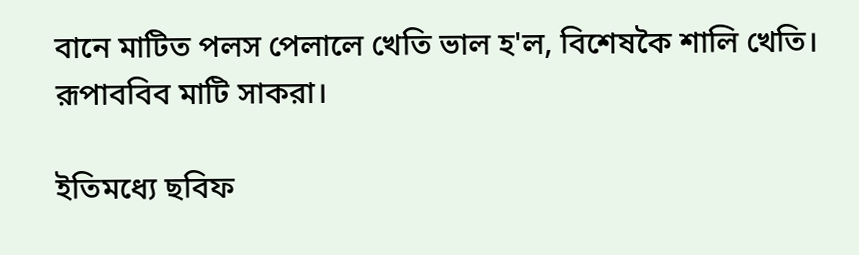বানে মাটিত পলস পেলালে খেতি ভাল হ'ল, বিশেষকৈ শালি খেতি। রূপাববিব মাটি সাকরা।

ইতিমধ্যে ছবিফ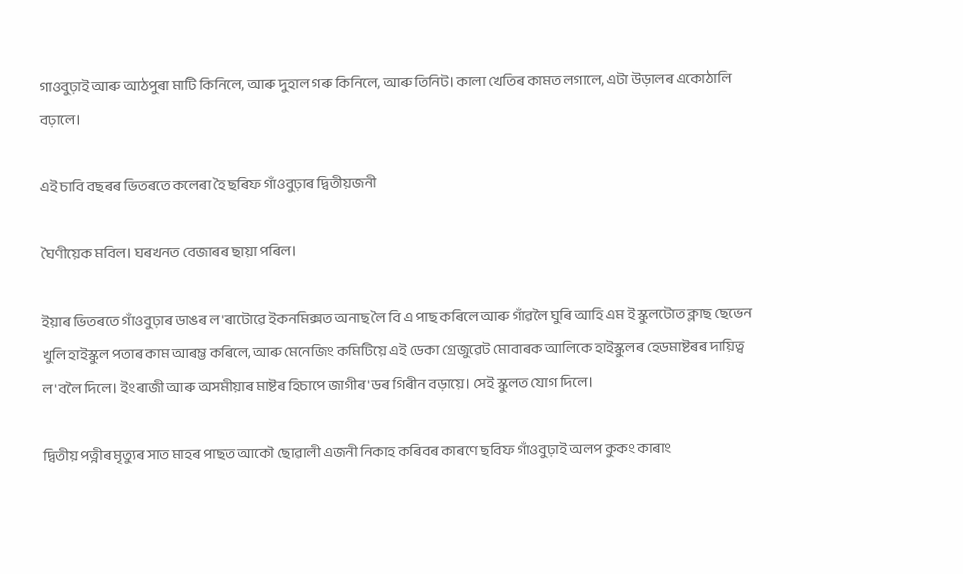গাওবুঢ়াই আৰু আঠপুৰা মাটি কিনিলে, আৰু দুহাল গৰু কিনিলে, আৰু তিনিট। কালা খেতিৰ কামত লগালে, এটা উড়ালৰ একোঠালি বঢ়ালে।

এই চাবি বছৰৰ ভিতৰতে কলেৰা হৈ ছৰিফ গাঁওবুঢ়াৰ দ্বিতীয়জনী

ঘৈণীয়েক মবিল। ঘৰখনত বেজাৰৰ ছায়া পৰিল।

ইয়াৰ ভিতৰতে গাঁওবুঢ়াৰ ডাঙৰ ল'ৰাটোৱে ইকনমিক্সত অনাছ লৈ বি এ পাছ কৰিলে আৰু গাঁৱলৈ ঘুৰি আহি এম ই স্কুলটোত ক্লাছ ছেভেন খুলি হাইস্কুল পতাৰ কাম আৰম্ভ কৰিলে, আৰু মেনেজিং কমিটিয়ে এই ডেকা গ্রেজুৱেট মোবাৰক আলিকে হাইস্কুলৰ হেডমাষ্টৰৰ দায়িত্ব ল'বলৈ দিলে। ইংৰাজী আৰু অসমীয়াৰ মাষ্টৰ হিচাপে জাগীৰ'ডৰ গিৰীন বড়ায়ে। সেই স্কুলত যোগ দিলে।

দ্বিতীয় পত্নীৰ মৃত্যুৰ সাত মাহৰ পাছত আকৌ ছোৱালী এজনী নিকাহ কৰিবৰ কাৰণে ছবিফ গাঁওবুঢ়াই অলপ কুকং কাৰাং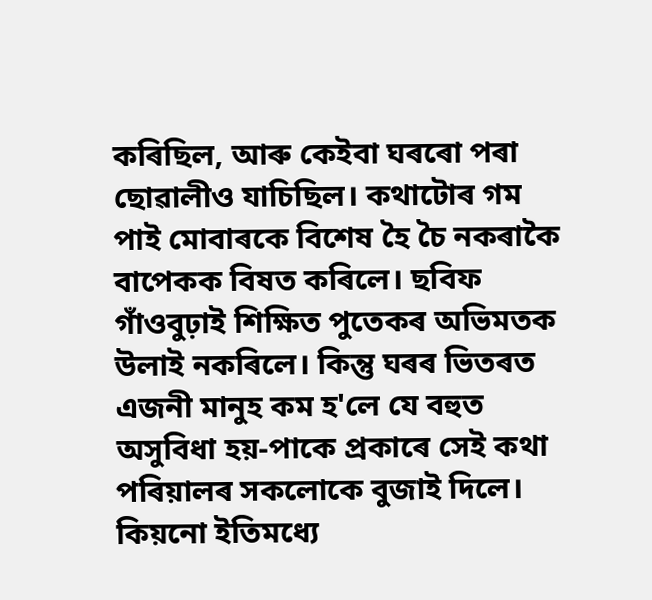কৰিছিল, আৰু কেইবা ঘৰৰো পৰা ছোৱালীও যাচিছিল। কথাটোৰ গম পাই মোবাৰকে বিশেষ হৈ চৈ নকৰাকৈ বাপেকক বিষত কৰিলে। ছবিফ গাঁওবুঢ়াই শিক্ষিত পুতেকৰ অভিমতক উলাই নকৰিলে। কিন্তু ঘৰৰ ভিতৰত এজনী মানুহ কম হ'লে যে বহুত অসুবিধা হয়-পাকে প্ৰকাৰে সেই কথা পৰিয়ালৰ সকলোকে বুজাই দিলে। কিয়নো ইতিমধ্যে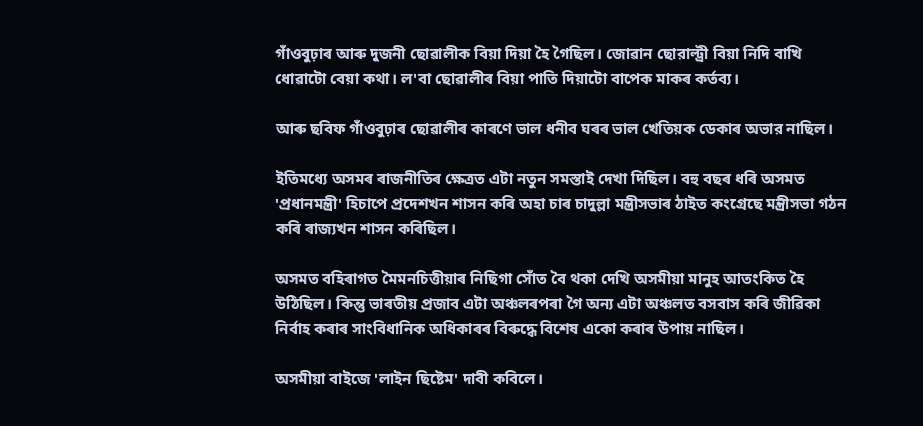গাঁওবুঢ়াৰ আৰু দুজনী ছোৱালীক বিয়া দিয়া হৈ গৈছিল। জোৱান ছোরাল্ট্রী বিয়া নিদি বাখি ধোৱাটো বেয়া কথা। ল'বা ছোৱালীৰ বিয়া পাতি দিয়াটো বাপেক মাকৰ কর্তব্য।

আৰু ছবিফ গাঁওবুঢ়াৰ ছোৱালীৰ কাৰণে ভাল ধনীব ঘৰৰ ভাল খেতিয়ক ডেকাৰ অভার নাছিল।

ইতিমধ্যে অসমৰ ৰাজনীতিৰ ক্ষেত্ৰত এটা নতুন সমস্তাই দেখা দিছিল। বহু বছৰ ধৰি অসমত 'প্রধানমন্ত্রী' হিচাপে প্রদেশখন শাসন কৰি অহা চাৰ চাদুল্লা মন্ত্রীসভাৰ ঠাইত কংগ্ৰেছে মন্ত্রীসভা গঠন কৰি ৰাজ্যখন শাসন কৰিছিল।

অসমত বহিৰাগত মৈমনচিত্তীয়াৰ নিছিগা সোঁত বৈ থকা দেখি অসমীয়া মানুহ আতংকিত হৈ উঠিছিল। কিন্তু ভাৰতীয় প্রজাব এটা অঞ্চলৰপৰা গৈ অন্য এটা অঞ্চলত বসবাস কৰি জীৱিকা নির্বাহ কৰাৰ সাংবিধানিক অধিকাৰৰ বিৰুদ্ধে বিশেষ একো কৰাৰ উপায় নাছিল।

অসমীয়া বাইজে 'লাইন ছিষ্টেম' দাবী কবিলে।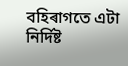বহিৰাগতে এটা নির্দিষ্ট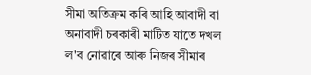সীমা অতিক্রম কৰি আহি আবাদী বা অনাবাদী চৰকাৰী মাটিত যাতে দখল ল'ব নোৱাৰে আৰু নিজৰ সীমাৰ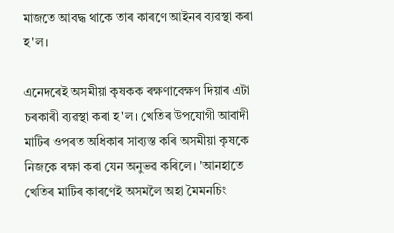মাজতে আবদ্ধ থাকে তাৰ কাৰণে আইনৰ ব্যৱস্থা কৰা হ'ল।

এনেদৰেই অসমীয়া কৃষকক ৰক্ষণাবেক্ষণ দিয়াৰ এটা চৰকাৰী ব্যৱস্থা কৰা হ'ল। খেতিৰ উপযোগী আবাদী মাটিৰ ওপৰত অধিকাৰ সাব্যস্ত কৰি অসমীয়া কৃষকে নিজকে ৰক্ষা কৰা যেন অনুভৱ কৰিলে। 'আনহাতে খেতিৰ মাটিৰ কাৰণেই অসমলৈ অহা মৈমনচিং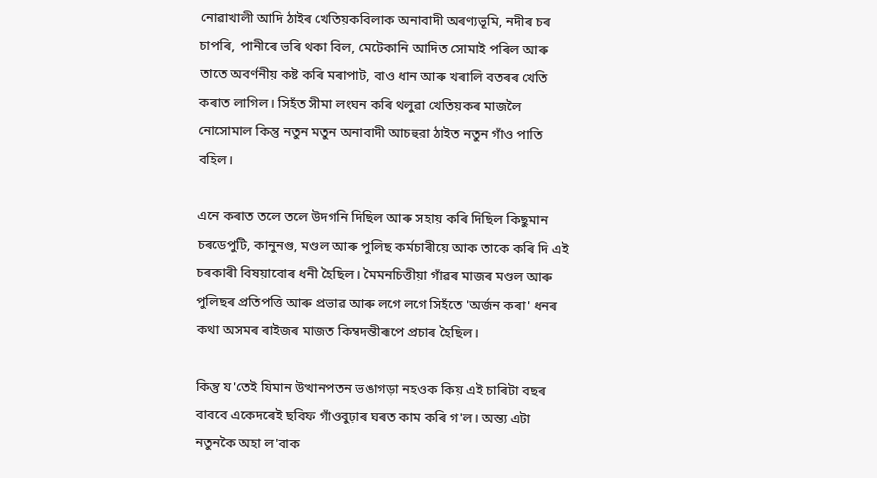নোৱাখালী আদি ঠাইৰ খেতিয়কবিলাক অনাবাদী অৰণ্যভূমি, নদীৰ চৰ চাপৰি, পানীৰে ভৰি থকা বিল, মেটেকানি আদিত সোমাই পৰিল আৰু তাতে অবর্ণনীয় কষ্ট কৰি মৰাপাট, বাও ধান আৰু খৰালি বতৰৰ খেতি কৰাত লাগিল। সিহঁত সীমা লংঘন কৰি থলুৱা খেতিয়কৰ মাজলৈ নোসোমাল কিন্তু নতুন মতুন অনাবাদী আচহুরা ঠাইত নতুন গাঁও পাতি বহিল।

এনে কৰাত তলে তলে উদগনি দিছিল আৰু সহায় কৰি দিছিল কিছুমান চৰডেপুটি, কানুনগু, মণ্ডল আৰু পুলিছ কর্মচাৰীয়ে আক তাকে কৰি দি এই চৰকাৰী বিষয়াবোৰ ধনী হৈছিল। মৈমনচিত্তীয়া গাঁৱৰ মাজৰ মণ্ডল আৰু পুলিছৰ প্রতিপত্তি আৰু প্রভাৱ আৰু লগে লগে সিহঁতে 'অর্জন কৰা' ধনৰ কথা অসমৰ ৰাইজৰ মাজত কিম্বদন্তীৰূপে প্ৰচাৰ হৈছিল।

কিন্তু য'তেই যিমান উত্থানপতন ভঙাগড়া নহওক কিয় এই চাৰিটা বছৰ বাববে একেদৰেই ছবিফ গাঁওবুঢ়াৰ ঘৰত কাম কৰি গ'ল। অন্ত্য এটা নতুনকৈ অহা ল'বাক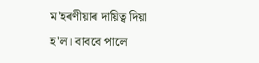ম'হৰণীয়াৰ দায়িত্ব দিয়া হ'ল। বাববে পালে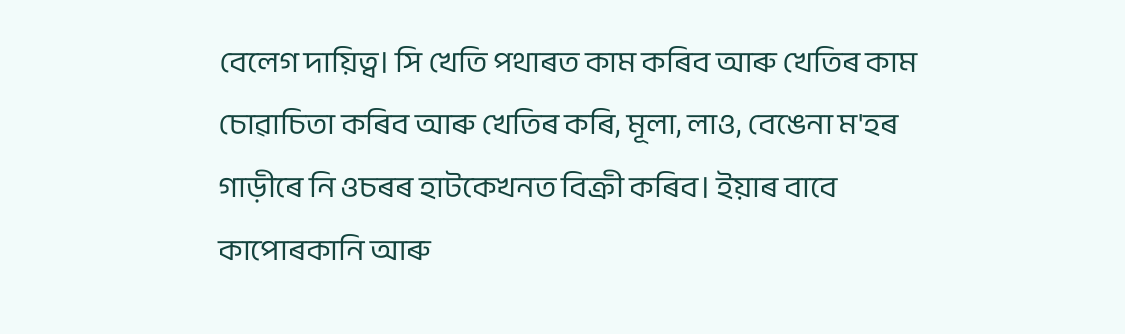বেলেগ দায়িত্ব। সি খেতি পথাৰত কাম কৰিব আৰু খেতিৰ কাম চোৱাচিতা কৰিব আৰু খেতিৰ কৰি, মূলা, লাও, বেঙেনা ম'হৰ গাড়ীৰে নি ওচৰৰ হাটকেখনত বিক্রী কৰিব। ইয়াৰ বাবে কাপোৰকানি আৰু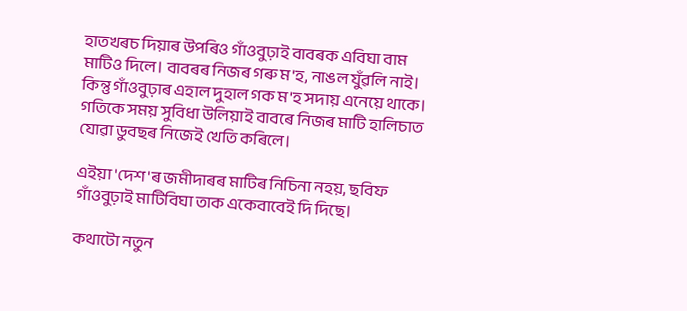হাতখৰচ দিয়াৰ উপৰিও গাঁওবুঢ়াই বাবৰক এবিঘা বাম মাটিও দিলে। বাবৰৰ নিজৰ গৰু ম'হ, নাঙল যুঁৱলি নাই। কিন্তু গাঁওবুঢ়াৰ এহাল দুহাল গক ম'হ সদায় এনেয়ে থাকে। গতিকে সময় সুবিধা উলিয়াই বাবৰে নিজৰ মাটি হালিচাত যোৱা ডুবছৰ নিজেই খেতি কৰিলে।

এইয়া 'দেশ'ৰ জমীদাৰৰ মাটিৰ নিচিনা নহয়, ছবিফ গাঁওবুঢ়াই মাটিবিঘা তাক একেবাবেই দি দিছে।

কথাটো নতুন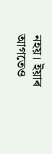নহয়। ইয়াৰ আগতেও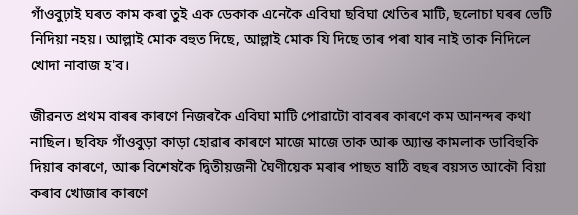গাঁওবুঢ়াই ঘৰত কাম কৰা তুই এক ডেকাক এনেকৈ এবিঘা ছবিঘা খেতিৰ মাটি, ছলোচা ঘৰৰ ভেটি নিদিয়া নহয়। আল্লাই মোক বহুত দিছে, আল্লাই মোক যি দিছে তাৰ পৰা যাৰ নাই তাক নিদিলে খোদা নাবাজ হ'ব।

জীৱনত প্ৰথম বাৰৰ কাৰণে নিজৰকৈ এবিঘা মাটি পোৱাটো বাবৰৰ কাৰণে কম আনন্দৰ কথা নাছিল। ছবিফ গাঁওবুড়া কাড়া হোৱাৰ কাৰণে মাজে মাজে তাক আৰু অ্যান্ত কামলাক ডাবিহুকি দিয়াৰ কাৰণে, আৰু বিশেষকৈ দ্বিতীয়জনী ঘৈণীয়েক মৰাৰ পাছত ষাঠি বছৰ বয়সত আকৌ বিয়া কৰাব খোজাৰ কাৰণে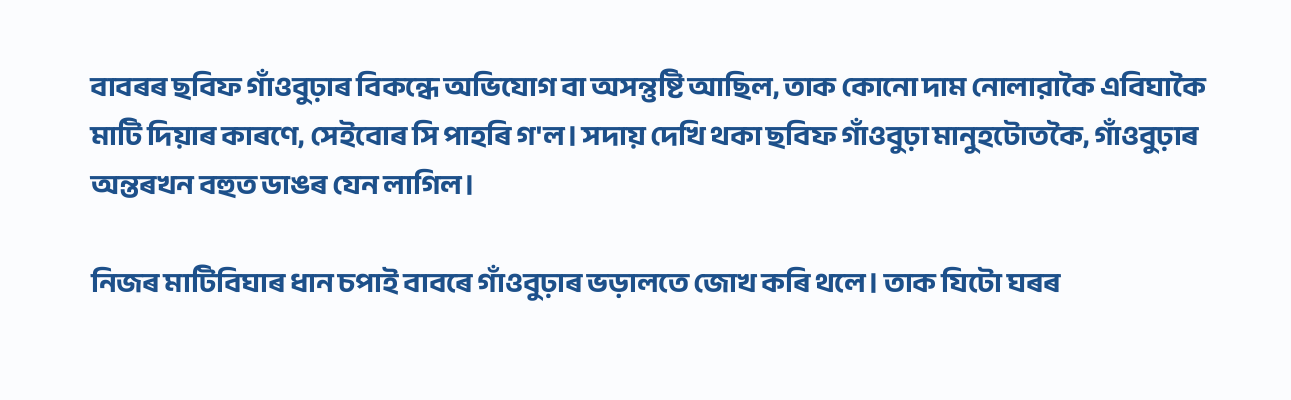বাবৰৰ ছবিফ গাঁওবুঢ়াৰ বিকন্ধে অভিযোগ বা অসন্তুষ্টি আছিল, তাক কোনো দাম নোলারাকৈ এবিঘাকৈ মাটি দিয়াৰ কাৰণে, সেইবোৰ সি পাহৰি গ'ল। সদায় দেখি থকা ছবিফ গাঁওবুঢ়া মানুহটোতকৈ, গাঁওবুঢ়াৰ অন্তৰখন বহুত ডাঙৰ যেন লাগিল।

নিজৰ মাটিবিঘাৰ ধান চপাই বাবৰে গাঁওবুঢ়াৰ ভড়ালতে জোখ কৰি থলে। তাক যিটো ঘৰৰ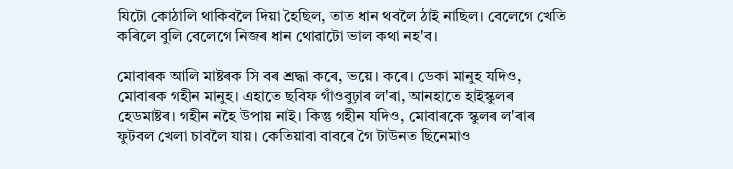যিটো কোঠালি থাকিবলৈ দিয়া হৈছিল, তাত ধান থবলৈ ঠাই নাছিল। বেলেগে খেতি কৰিলে বুলি বেলেগে নিজৰ ধান থোৱাটো ভাল কথা নহ'ব।

মোবাৰক আলি মাষ্টৰক সি বৰ শ্রদ্ধা কৰে, ভয়ে। কৰে। ডেকা মানুহ যদিও, মোবাৰক গহীন মানুহ। এহাতে ছবিফ গাঁওবুঢ়াৰ ল'ৰা, আনহাতে হাইস্কুলৰ হেডমাষ্টৰ। গহীন নহৈ উপায় নাই। কিন্তু গহীন যদিও, মোবাৰকে স্কুলৰ ল'ৰাৰ ফুটবল খেলা চাবলৈ যায়। কেতিয়াবা বাবৰে গৈ টাউনত ছিনেমাও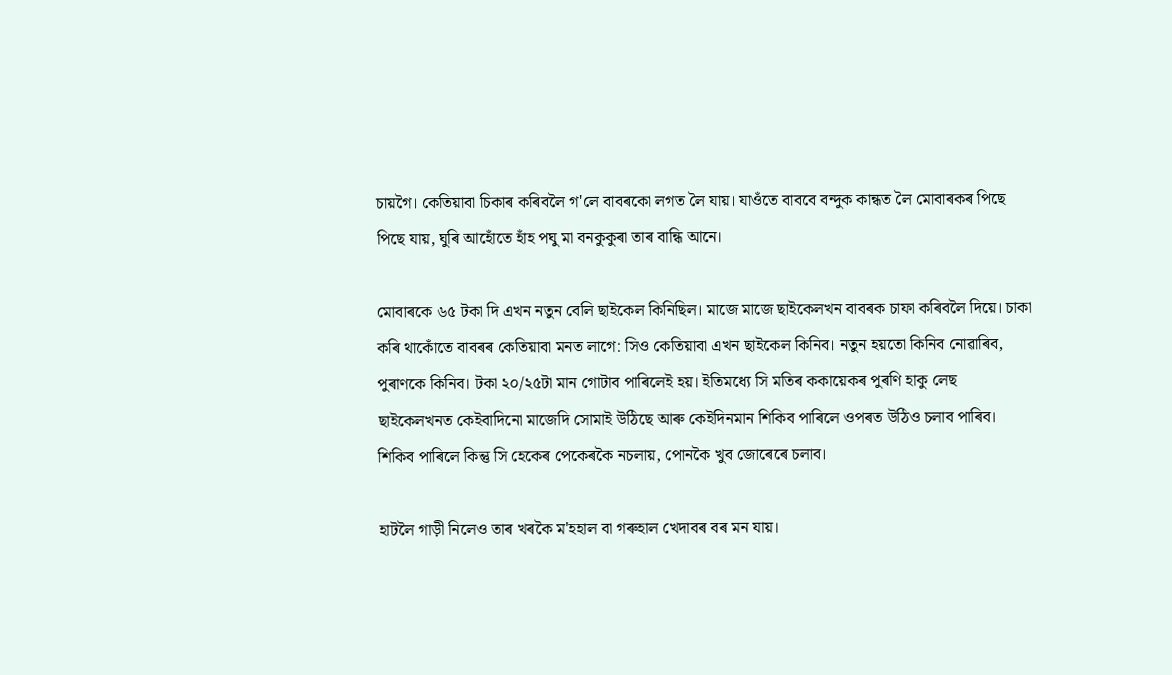চায়গৈ। কেতিয়াবা চিকাৰ কৰিবলৈ গ'লে বাবৰকো লগত লৈ যায়। যাওঁতে বাববে বন্দুক কান্ধত লৈ মোবাৰকৰ পিছে পিছে যায়, ঘুৰি আহোঁতে হাঁহ পঘু মা বনকুকুৰা তাৰ বান্ধি আনে।

মোবাৰকে ৬৫ টকা দি এখন নতুন বেলি ছাইকেল কিনিছিল। মাজে মাজে ছাইকেলখন বাবৰক চাফা কৰিবলৈ দিয়ে। চাকা কৰি থাকোঁতে বাবৰৰ কেতিয়াবা মনত লাগে: সিও কেতিয়াবা এখন ছাইকেল কিনিব। নতুন হয়তো কিনিব নোৱাৰিব, পুৰাণকে কিনিব। টকা ২০/২৫টা মান গোটাব পাৰিলেই হয়। ইতিমধ্যে সি মতিৰ ককায়েকৰ পুৰণি হাকু লেছ ছাইকেলখনত কেইবাদিনো মাজেদি সোমাই উঠিছে আৰু কেইদিনমান শিকিব পাৰিলে ওপৰত উঠিও চলাব পাৰিব। শিকিব পাৰিলে কিন্তু সি হেকেৰ পেকেৰকৈ নচলায়, পোনকৈ খুব জোৰেৰে চলাব।

হাটলৈ গাড়ী নিলেও তাৰ খৰকৈ ম'হহাল বা গৰুহাল খেদাবৰ বৰ মন যায়।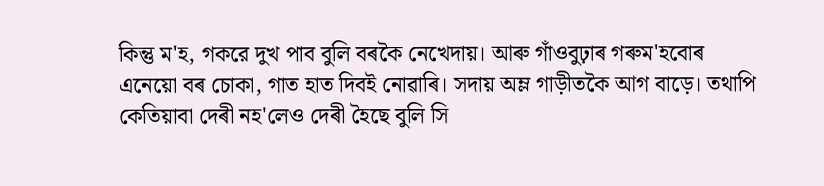কিন্তু ম'হ, গকরে দুখ পাব বুলি বৰকৈ নেখেদায়। আৰু গাঁওবুঢ়াৰ গৰুম'হবোৰ এনেয়ো বৰ চোকা, গাত হাত দিবই নোৱাৰি। সদায় অম্ল গাড়ীতকৈ আগ বাড়ে। তথাপি কেতিয়াবা দেৰী নহ'লেও দেৰী হৈছে বুলি সি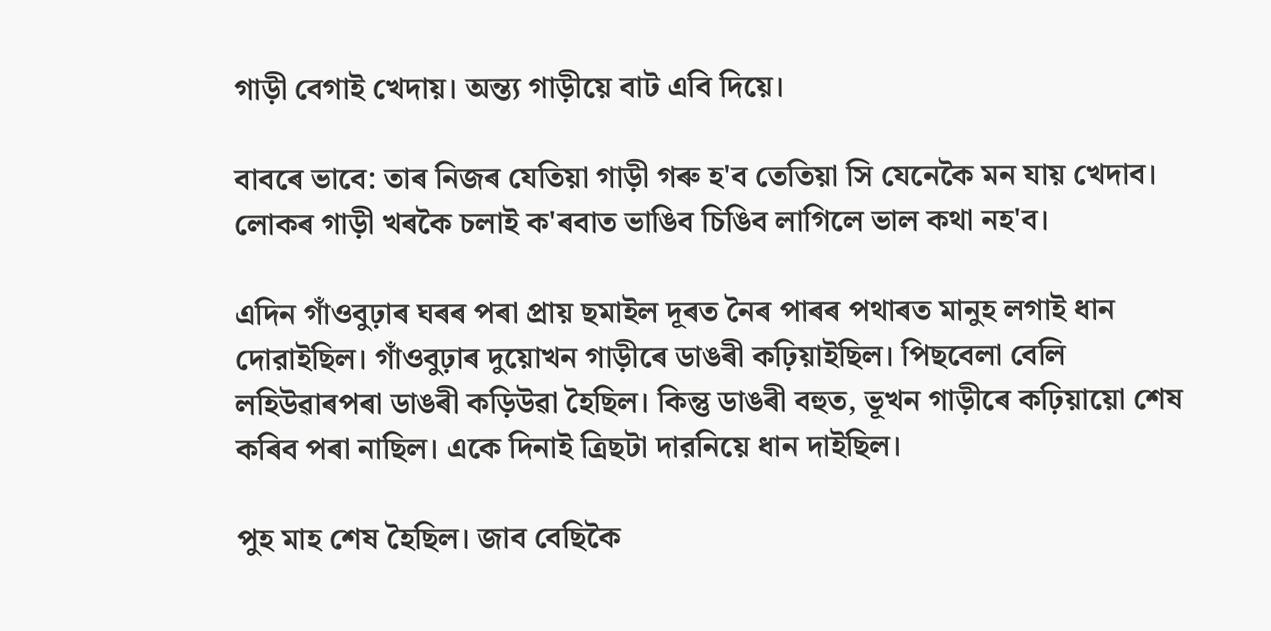গাড়ী বেগাই খেদায়। অন্ত্য গাড়ীয়ে বাট এবি দিয়ে।

বাবৰে ভাবে: তাৰ নিজৰ যেতিয়া গাড়ী গৰু হ'ব তেতিয়া সি যেনেকৈ মন যায় খেদাব। লোকৰ গাড়ী খৰকৈ চলাই ক'ৰবাত ভাঙিব চিঙিব লাগিলে ভাল কথা নহ'ব।

এদিন গাঁওবুঢ়াৰ ঘৰৰ পৰা প্ৰায় ছমাইল দূৰত নৈৰ পাৰৰ পথাৰত মানুহ লগাই ধান দোরাইছিল। গাঁওবুঢ়াৰ দুয়োখন গাড়ীৰে ডাঙৰী কঢ়িয়াইছিল। পিছবেলা বেলি লহিউৱাৰপৰা ডাঙৰী কড়িউৱা হৈছিল। কিন্তু ডাঙৰী বহুত, ভূখন গাড়ীৰে কঢ়িয়ায়ো শেষ কৰিব পৰা নাছিল। একে দিনাই ত্রিছটা দারনিয়ে ধান দাইছিল।

পুহ মাহ শেষ হৈছিল। জাব বেছিকৈ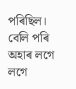পৰিছিল। বেলি পৰি অহাৰ লগে লগে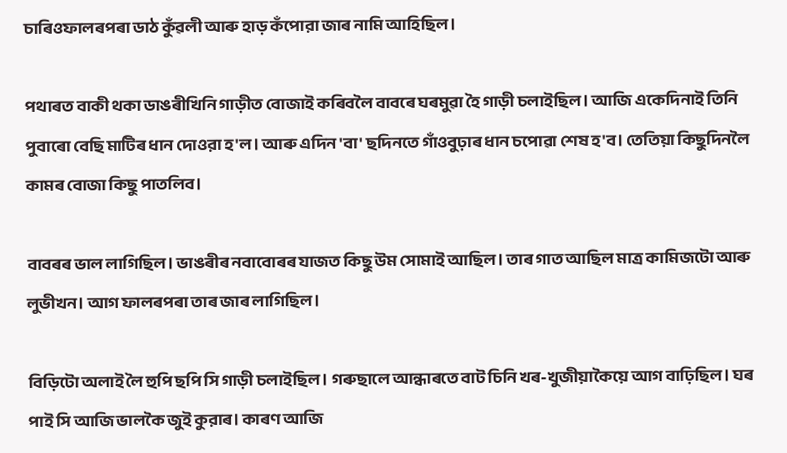চাৰিওফালৰপৰা ডাঠ কুঁৱলী আৰু হাড় কঁপোরা জাৰ নামি আহিছিল।

পথাৰত বাকী থকা ডাঙৰীখিনি গাড়ীত বোজাই কৰিবলৈ বাবৰে ঘৰমুৱা হৈ গাড়ী চলাইছিল। আজি একেদিনাই তিনি পুবাৰো বেছি মাটিৰ ধান দোওরা হ'ল। আৰু এদিন 'বা' ছদিনতে গাঁওবুঢ়াৰ ধান চপোৱা শেষ হ'ব। তেতিয়া কিছুদিনলৈ কামৰ বোজা কিছু পাতলিব।

বাবৰৰ ভাল লাগিছিল। ভাঙৰীৰ নবাবোৰৰ যাজত কিছু উম সোমাই আছিল। তাৰ গাত আছিল মাত্র কামিজটো আৰু লুভীখন। আগ ফালৰপৰা তাৰ জাৰ লাগিছিল।

বিড়িটো অলাই লৈ হুপি ছপি সি গাড়ী চলাইছিল। গৰুছালে আন্ধাৰতে বাট চিনি খৰ-খুজীয়াকৈয়ে আগ বাঢ়িছিল। ঘৰ পাই সি আজি ভালকৈ জুই কুরাৰ। কাৰণ আজি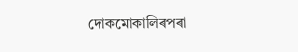দোকমোকালিৰপৰা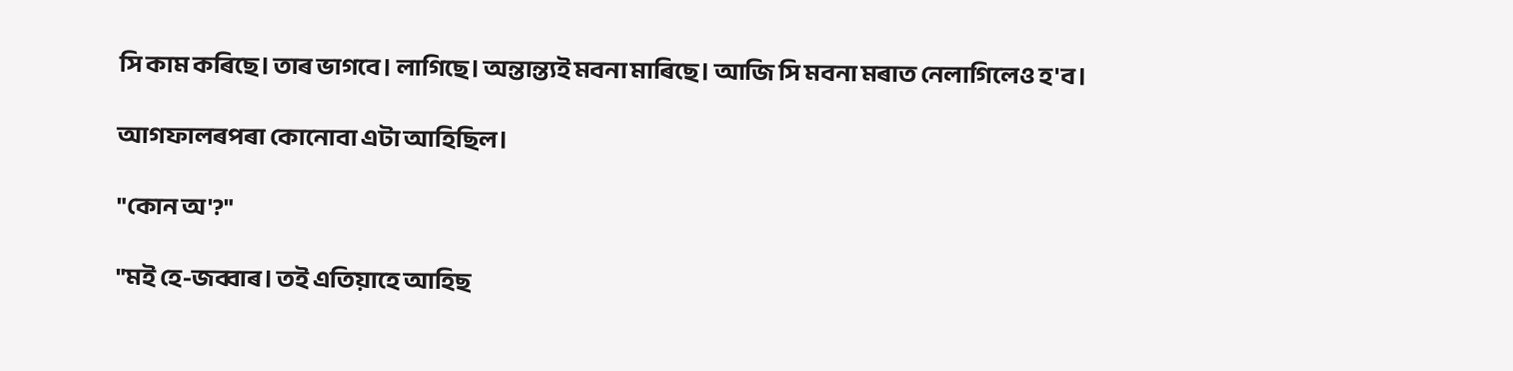সি কাম কৰিছে। তাৰ ভাগবে। লাগিছে। অন্তান্ত্যই মবনা মাৰিছে। আজি সি মবনা মৰাত নেলাগিলেও হ'ব।

আগফালৰপৰা কোনোবা এটা আহিছিল।

"কোন অ'?"

"মই হে-জব্বাৰ। তই এতিয়াহে আহিছ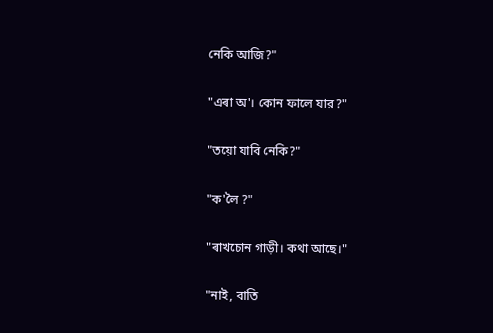নেকি আজি?"

"এৰা অ'। কোন ফালে যার?"

"তয়ো যাবি নেকি?"

"ক'লৈ ?"

"ৰাখচোন গাড়ী। কথা আছে।"

"নাই, বাতি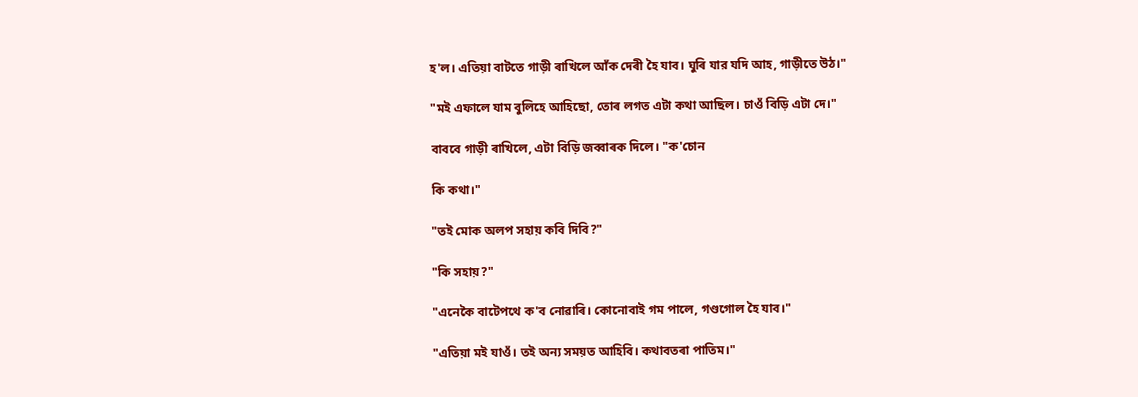হ'ল। এতিয়া বাটতে গাড়ী ৰাখিলে আঁক দেৰী হৈ যাব। ঘুৰি যার যদি আহ, গাড়ীতে উঠ।"

"মই এফালে যাম বুলিহে আহিছো, তোৰ লগত এটা কথা আছিল। চাওঁ বিড়ি এটা দে।"

বাববে গাড়ী ৰাখিলে, এটা বিড়ি জব্বাৰক দিলে। "ক'চোন

কি কথা।"

"তই মোক অলপ সহায় কবি দিবি?"

"কি সহায়?"

"এনেকৈ বাটেপথে ক'ব নোৱাৰি। কোনোবাই গম পালে, গণ্ডগোল হৈ যাব।"

"এতিয়া মই যাওঁ। তই অন্য সময়ত আহিবি। কথাবতৰা পাতিম।"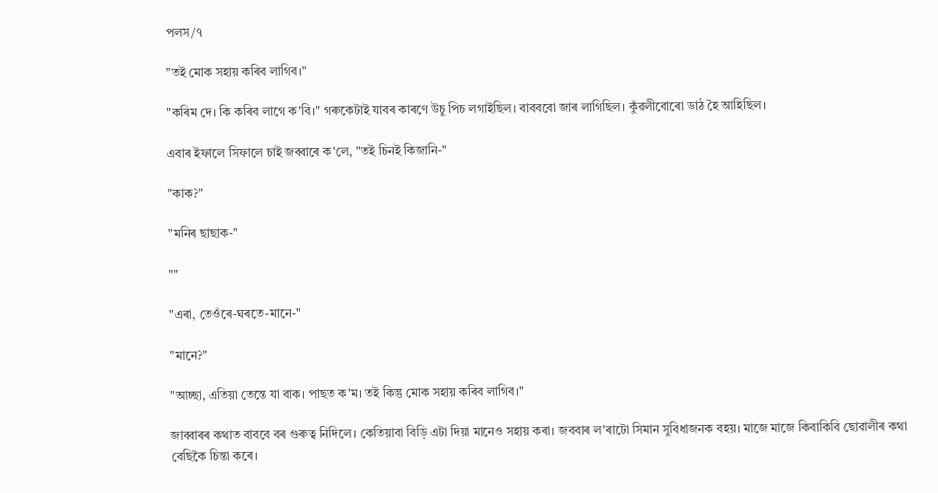পলস/৭

"তই মোক সহায় কৰিব লাগিব।"

"কৰিম দে। কি কৰিব লাগে ক'বি।" গৰুকেটাই যাবৰ কাৰণে উচু পিচ লগাইছিল। বাবববো জাৰ লাগিছিল। কুঁৱলীবোৰো ডাঠ হৈ আহিছিল।

এবাৰ ইফালে সিফালে চাই জব্বাৰে ক'লে, "তই চিনই কিজানি-"

"কাক?"

"মনিৰ ছাছাক-"

""

"এৰা, তেওঁৰে-ঘৰতে-মানে-"

"মানে?"

"আচ্ছা, এতিয়া তেন্তে যা বাক। পাছত ক'ম। তই কিন্তু মোক সহায় কৰিব লাগিব।"

জাব্বাৰৰ কথাত বাববে বৰ গুৰুত্ব নিদিলে। কেতিয়াবা বিড়ি এটা দিয়া মানেও সহায় কৰা। জববাৰ ল'ৰাটো সিমান সুবিধাজনক বহয়। মাজে মাজে কিবাকিবি ছোৱালীৰ কথা বেছিকৈ চিন্তা কৰে।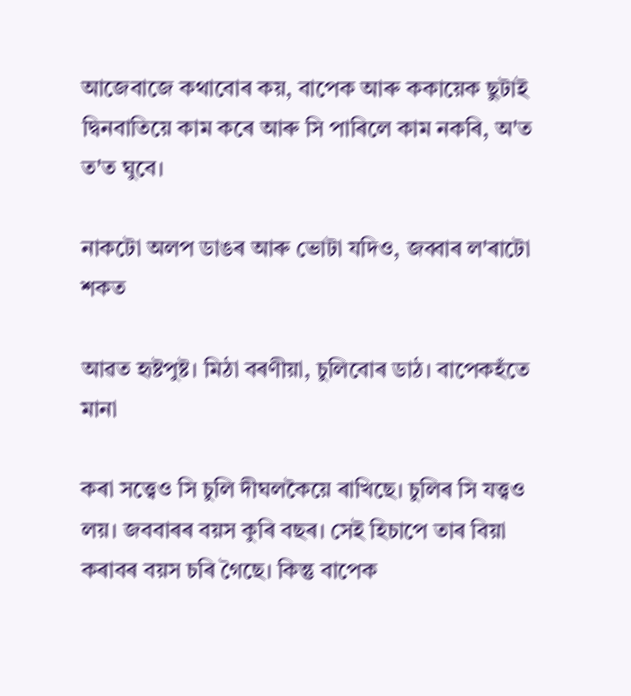আজেবাজে কথাবোৰ কয়, বাপেক আৰু ককায়েক ছুটাই দ্বিনবাতিয়ে কাম কৰে আৰু সি পাৰিলে কাম নকৰি, অ'ত ত'ত ঘুবে।

নাকটো অলপ ডাঙৰ আৰু ভোটা যদিও, জব্বাৰ ল'ৰাটো শকত

আৱত হৃষ্টপুষ্ট। মিঠা বৰণীয়া, চুলিবোৰ ডাঠ। বাপেকহঁতে মানা

কৰা সত্ত্বেও সি চুলি দীঘলকৈয়ে ৰাখিছে। চুলিৰ সি যত্ত্বও লয়। জববাৰৰ বয়স কুৰি বছৰ। সেই হিচাপে তাৰ বিয়া কৰাবৰ বয়স চৰি গৈছে। কিন্তু বাপেক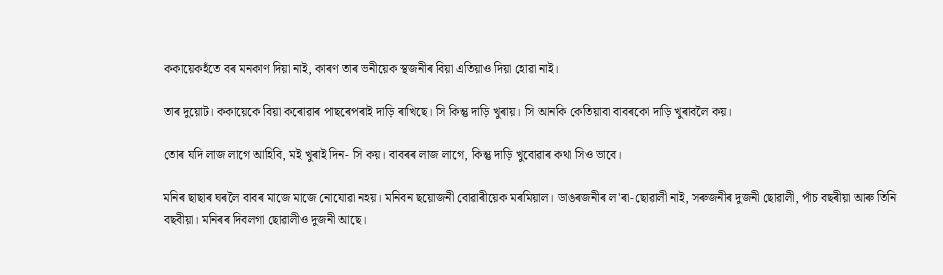ককায়েকহঁতে বৰ মনকাণ দিয়া নাই, কাৰণ তাৰ ভনীয়েক স্থজনীৰ বিয়া এতিয়াও দিয়া হোৱা নাই।

তাৰ দুয়োট। ককায়েকে বিয়া কৰোৱাৰ পাছৰেপৰাই দাড়ি ৰাখিছে। সি কিন্তু দাড়ি খুৰায়। সি আনকি কেতিয়াবা বাবৰকো দাড়ি খুৰাবলৈ কয়।

তোৰ যদি লাজ লাগে আহিবি, মই খুৰাই দিন- সি কয়। বাবৰৰ লাজ লাগে, কিন্তু দাড়ি খুবোৱাৰ কথা সিও ভাবে।

মনিৰ ছাছাৰ ঘৰলৈ বাবৰ মাজে মাজে নোযোৱা নহয়। মনিবন ছয়োজনী বোৱাৰীয়েক মৰমিয়াল। ডাঙৰজনীৰ ল'ৰা-ছোৱালী নাই, সৰুজনীৰ দুজনী ছোৱালী, পাঁচ বছৰীয়া আৰু তিনি বছবীয়া। মনিৰৰ দিবলগা ছোৱালীও দুজনী আছে।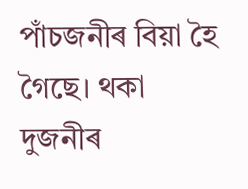পাঁচজনীৰ বিয়া হৈ গৈছে। থকা দুজনীৰ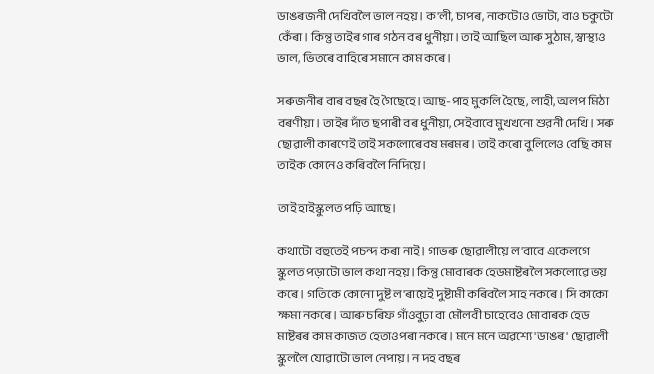ডাঙৰজনী দেখিবলৈ ভাল নহয়। ক'লী, চাপৰ, নাকটোও ভোটা, বাও চকুটো কেঁৰা। কিন্তু তাইৰ গাৰ গঠন বৰ ধুনীয়া। তাই আছিল আৰু সুঠাম, স্বাস্থ্যও ভাল, ভিতৰে বাহিৰে সমানে কাম কৰে।

সৰুজনীৰ বাৰ বছৰ হৈ গৈছেহে। আছ-পাহ মুকলি হৈছে, লাহী, অলপ মিঠা বৰণীয়া। তাইৰ দাঁত ছপাৰী বৰ ধুনীয়া, সেইবাবে মুখখনো শুরনী দেখি। সৰু ছোৱালী কাৰণেই তাই সকলোৰেবষ মৰমৰ। তাই কৰো বুলিলেও বেছি কাম তাইক কোনেও কৰিবলৈ নিদিয়ে।

তাই হাইস্কুলত পঢ়ি আছে।

কথাটো বহুতেই পচন্দ কৰা নাই। গাভৰু ছোৱালীয়ে ল'বাবে একেলগে স্কুলত পড়াটো ভাল কথা নহয়। কিন্তু মোবাৰক হেডমাষ্টৰলৈ সকলোৱে ভয় কৰে। গতিকে কোনো দুষ্ট ল'ৰায়েই দুষ্টামী কৰিবলৈ সাহ নকৰে। সি কাকো ক্ষমা নকৰে। আৰু চৰিফ গাঁওবুঢ়া বা মৌলবী চাহেবেও মোবাৰক হেড মাষ্টৰৰ কাম কাজত হেতাওপৰা নকৰে। মনে মনে অৱশ্যে 'ডাঙৰ' ছোৱালী স্কুললৈ যোৱাটো ভাল নেপায়। ন দহ বছৰ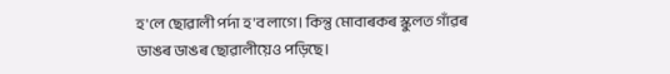হ'লে ছোৱালী পর্দা হ'ব লাগে। কিন্তু মোবাৰকৰ স্কুলত গাঁৱৰ ডাঙৰ ডাঙৰ ছোৱালীয়েও পড়িছে।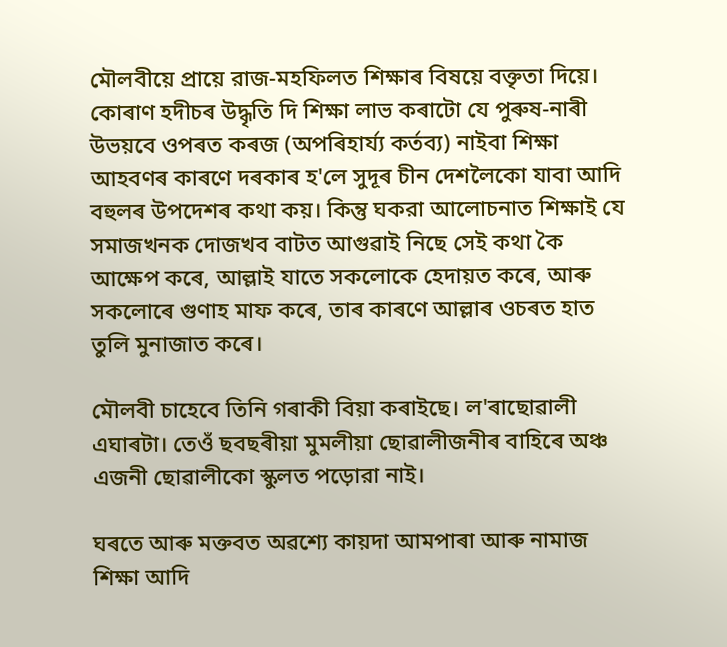মৌলবীয়ে প্রায়ে রাজ-মহফিলত শিক্ষাৰ বিষয়ে বক্তৃতা দিয়ে। কোৰাণ হদীচৰ উদ্ধৃতি দি শিক্ষা লাভ কৰাটো যে পুৰুষ-নাৰী উভয়বে ওপৰত কৰজ (অপৰিহাৰ্য্য কর্তব্য) নাইবা শিক্ষা আহবণৰ কাৰণে দৰকাৰ হ'লে সুদূৰ চীন দেশলৈকো যাবা আদি বহুলৰ উপদেশৰ কথা কয়। কিন্তু ঘকরা আলোচনাত শিক্ষাই যে সমাজখনক দোজখব বাটত আগুৱাই নিছে সেই কথা কৈ আক্ষেপ কৰে, আল্লাই যাতে সকলোকে হেদায়ত কৰে, আৰু সকলোৰে গুণাহ মাফ কৰে, তাৰ কাৰণে আল্লাৰ ওচৰত হাত তুলি মুনাজাত কৰে।

মৌলবী চাহেবে তিনি গৰাকী বিয়া কৰাইছে। ল'ৰাছোৱালী এঘাৰটা। তেওঁ ছবছৰীয়া মুমলীয়া ছোৱালীজনীৰ বাহিৰে অঞ্চ এজনী ছোৱালীকো স্কুলত পড়োরা নাই।

ঘৰতে আৰু মক্তবত অৱশ্যে কায়দা আমপাৰা আৰু নামাজ শিক্ষা আদি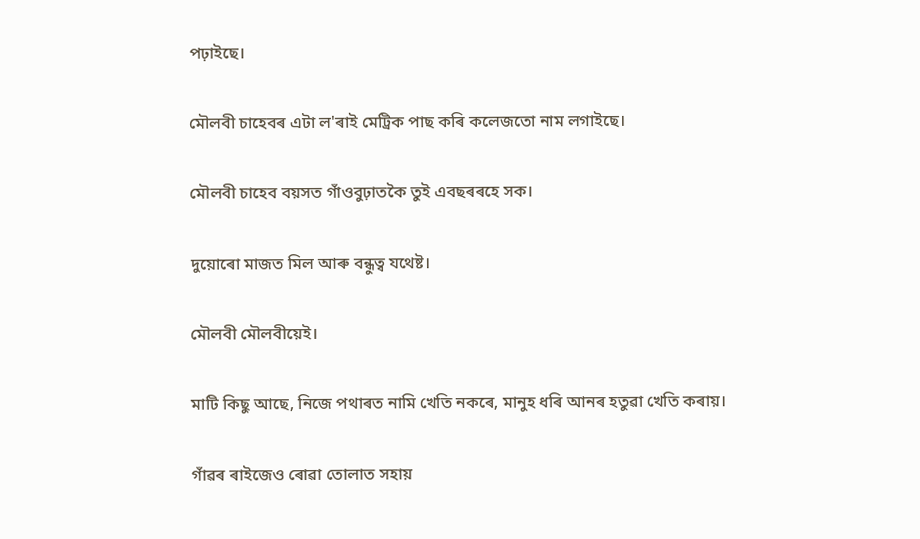পঢ়াইছে।

মৌলবী চাহেবৰ এটা ল'ৰাই মেট্রিক পাছ কৰি কলেজতো নাম লগাইছে।

মৌলবী চাহেব বয়সত গাঁওবুঢ়াতকৈ তুই এবছৰৰহে সক।

দুয়োৰো মাজত মিল আৰু বন্ধুত্ব যথেষ্ট।

মৌলবী মৌলবীয়েই।

মাটি কিছু আছে, নিজে পথাৰত নামি খেতি নকৰে, মানুহ ধৰি আনৰ হতুৱা খেতি কৰায়।

গাঁৱৰ ৰাইজেও ৰোৱা তোলাত সহায়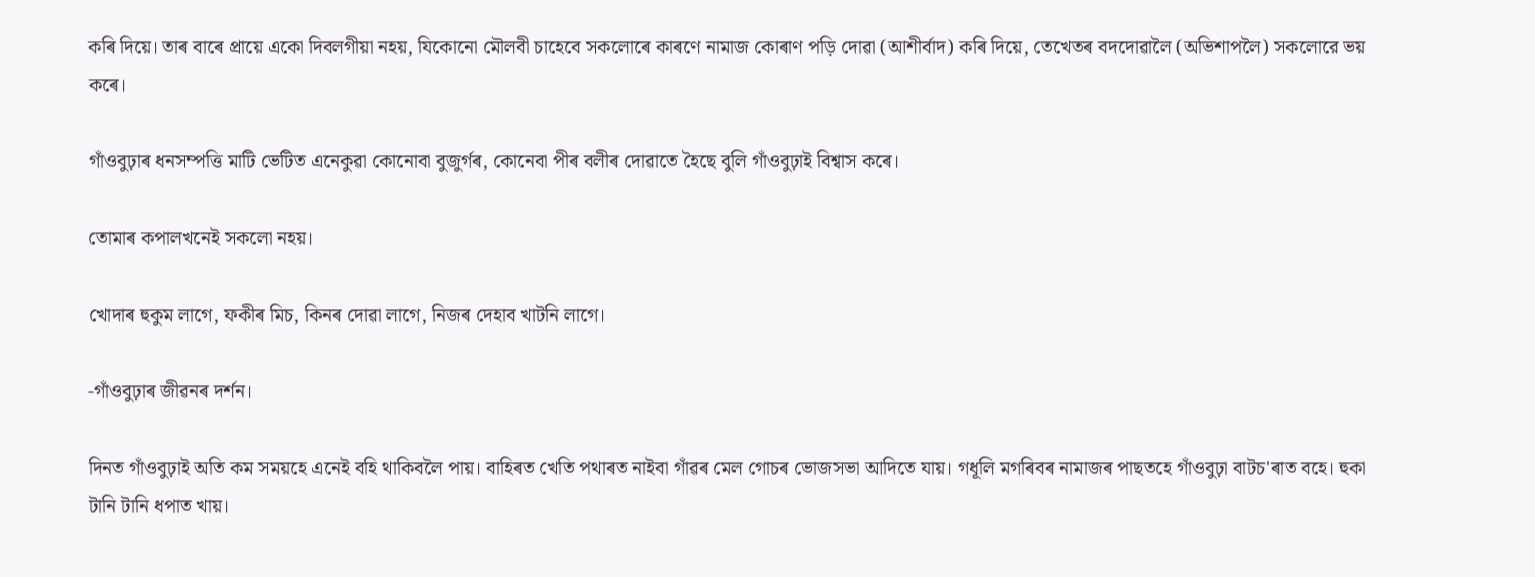কৰি দিয়ে। তাৰ বাৰে প্রায়ে একো দিবলগীয়া নহয়, যিকোনো মৌলবী চাহেবে সকলোৰে কাৰণে নামাজ কোৰাণ পড়ি দোৱা (আশীর্বাদ) কৰি দিয়ে, তেখেতৰ বদদোৱালৈ (অভিশাপলৈ) সকলোরে ভয় কৰে।

গাঁওবুঢ়াৰ ধনসম্পত্তি মাটি ভেটিত এনেকুৱা কোনোবা বুজুর্গৰ, কোনেবা পীৰ বলীৰ দোৱাতে হৈছে বুলি গাঁওবুঢ়াই বিশ্বাস কৰে।

তোমাৰ কপালখনেই সকলো নহয়।

খোদাৰ হুকুম লাগে, ফকীৰ মিচ, কিনৰ দোৱা লাগে, নিজৰ দেহাব খাটনি লাগে।

-গাঁওবুঢ়াৰ জীৱনৰ দৰ্শন।

দিনত গাঁওবুঢ়াই অতি কম সময়হে এনেই বহি থাকিবলৈ পায়। বাহিৰত খেতি পথাৰত নাইবা গাঁৱৰ মেল গোচৰ ভোজসভা আদিতে যায়। গধূলি মগৰিবৰ নামাজৰ পাছতহে গাঁওবুঢ়া বাটচ'ৰাত বহে। হুকা টানি টানি ধপাত খায়।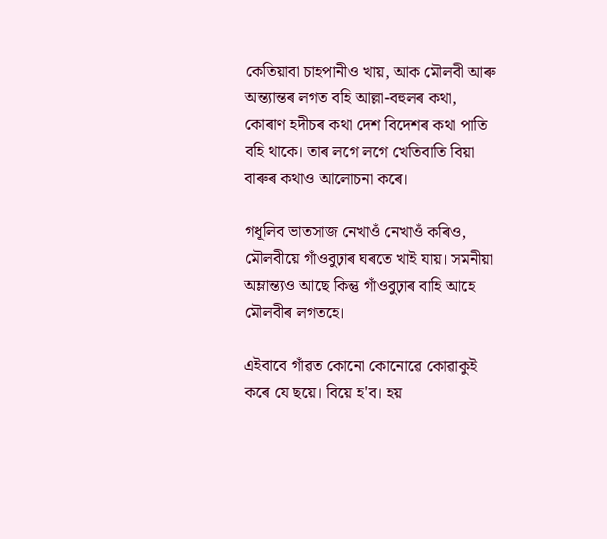কেতিয়াবা চাহপানীও খায়, আক মৌলবী আৰু অন্ত্যান্তৰ লগত বহি আল্লা-বহুলৰ কথা, কোৰাণ হদীচৰ কথা দেশ বিদেশৰ কথা পাতি বহি থাকে। তাৰ লগে লগে খেতিবাতি বিয়া বাৰুৰ কথাও আলোচনা কৰে।

গধূলিব ভাতসাজ নেখাওঁ নেখাওঁ কৰিও, মৌলবীয়ে গাঁওবুঢ়াৰ ঘৰতে খাই যায়। সমনীয়া অম্লান্ত্যও আছে কিন্তু গাঁওবুঢ়াৰ বাহি আহে মৌলবীৰ লগতহে।

এইবাবে গাঁৱত কোনো কোনোৱে কোৱাকুই কৰে যে ছয়ে। বিয়ে হ'ব। হয়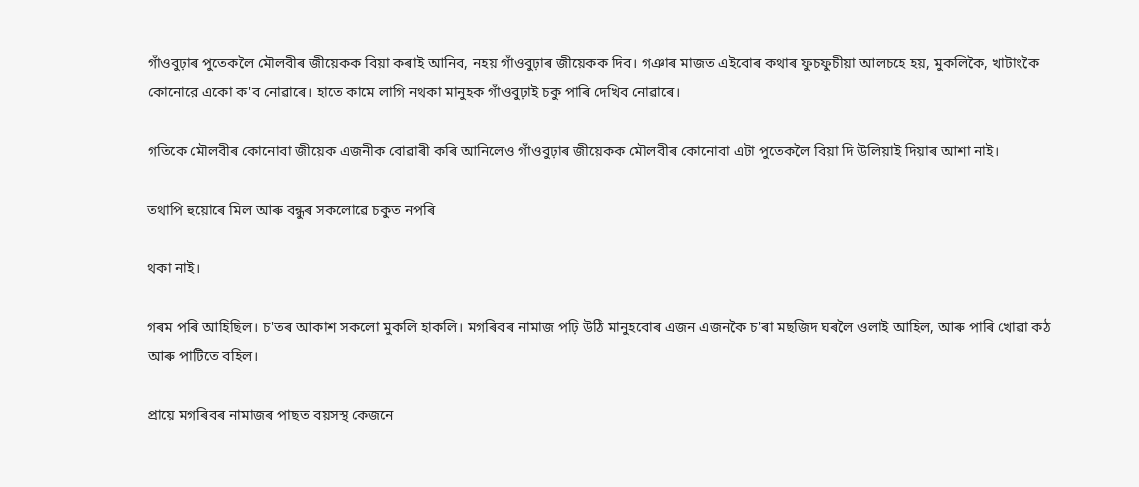গাঁওবুঢ়াৰ পুতেকলৈ মৌলবীৰ জীয়েকক বিয়া কৰাই আনিব, নহয় গাঁওবুঢ়াৰ জীয়েকক দিব। গঞাৰ মাজত এইবোৰ কথাৰ ফুচফুচীয়া আলচহে হয়, মুকলিকৈ, খাটাংকৈ কোনোরে একো ক'ব নোৱাৰে। হাতে কামে লাগি নথকা মানুহক গাঁওবুঢ়াই চকু পাৰি দেখিব নোৱাৰে।

গতিকে মৌলবীৰ কোনোবা জীয়েক এজনীক বোৱাৰী কৰি আনিলেও গাঁওবুঢ়াৰ জীয়েকক মৌলবীৰ কোনোবা এটা পুতেকলৈ বিয়া দি উলিয়াই দিয়াৰ আশা নাই।

তথাপি হুয়োৰে মিল আৰু বন্ধুৰ সকলোৱে চকুত নপৰি

থকা নাই।

গৰম পৰি আহিছিল। চ'তৰ আকাশ সকলো মুকলি হাকলি। মগৰিবৰ নামাজ পঢ়ি উঠি মানুহবোৰ এজন এজনকৈ চ'ৰা মছজিদ ঘৰলৈ ওলাই আহিল, আৰু পাৰি খোৱা কঠ আৰু পাটিতে বহিল।

প্রায়ে মগৰিবৰ নামাজৰ পাছত বয়সস্থ কেজনে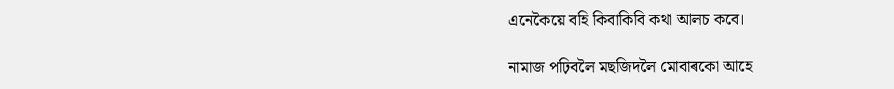এনেকৈয়ে বহি কিবাকিবি কথা আলচ কবে।

নামাজ পঢ়িবলৈ মছজিদলৈ মোবাৰকো আহে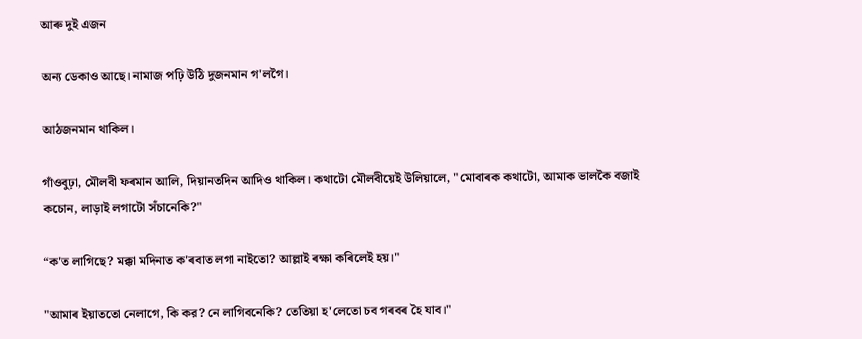আৰু দুই এজন

অন্য ডেকাও আছে। নামাজ পঢ়ি উঠি দুজনমান গ'লগৈ।

আঠজনমান থাকিল।

গাঁওবুঢ়া, মৌলবী ফৰমান আলি, দিয়ানতদিন আদিও থাকিল। কথাটো মৌলবীয়েই উলিয়ালে, "মোবাৰক কথাটো, আমাক ভালকৈ বজাই কচোন, লাড়াই লগাটো সঁচানেকি?"

“ক'ত লাগিছে? মক্কা মদিনাত ক'ৰবাত লগা নাইতো? আল্লাই ৰক্ষা কৰিলেই হয়।"

"আমাৰ ইয়াততো নেলাগে, কি কর? নে লাগিবনেকি? তেতিয়া হ'লেতো চব গৰবৰ হৈ যাব।"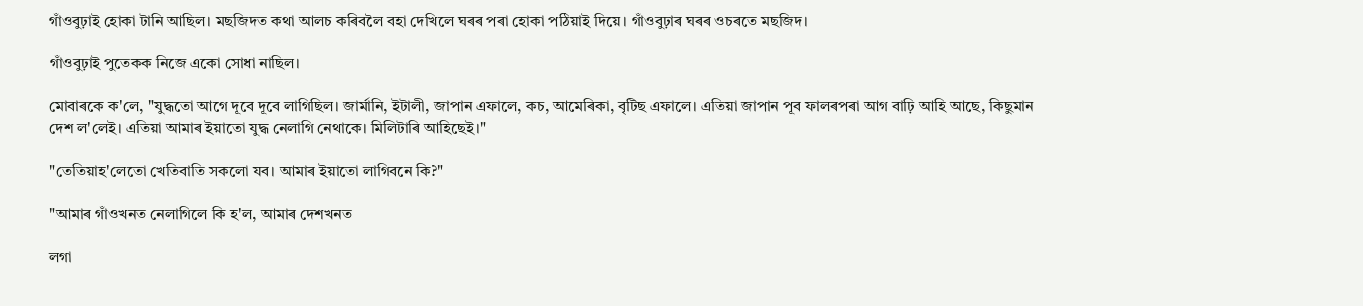গাঁওবুঢ়াই হোকা টানি আছিল। মছজিদত কথা আলচ কৰিবলৈ বহা দেখিলে ঘৰৰ পৰা হোকা পঠিয়াই দিয়ে। গাঁওবুঢ়াৰ ঘৰৰ ওচৰতে মছজিদ।

গাঁওবুঢ়াই পুতেকক নিজে একো সোধা নাছিল।

মোবাৰকে ক'লে, "যুদ্ধতো আগে দূবে দূবে লাগিছিল। জার্মানি, ইটালী, জাপান এফালে, কচ, আমেৰিকা, বৃটিছ এফালে। এতিয়া জাপান পূব ফালৰপৰা আগ বাঢ়ি আহি আছে, কিছুমান দেশ ল'লেই। এতিয়া আমাৰ ইয়াতো যুদ্ধ নেলাগি নেথাকে। মিলিটাৰি আহিছেই।"

"তেতিয়াহ'লেতো খেতিবাতি সকলো যব। আমাৰ ইয়াতো লাগিবনে কি?"

"আমাৰ গাঁওখনত নেলাগিলে কি হ'ল, আমাৰ দেশখনত

লগা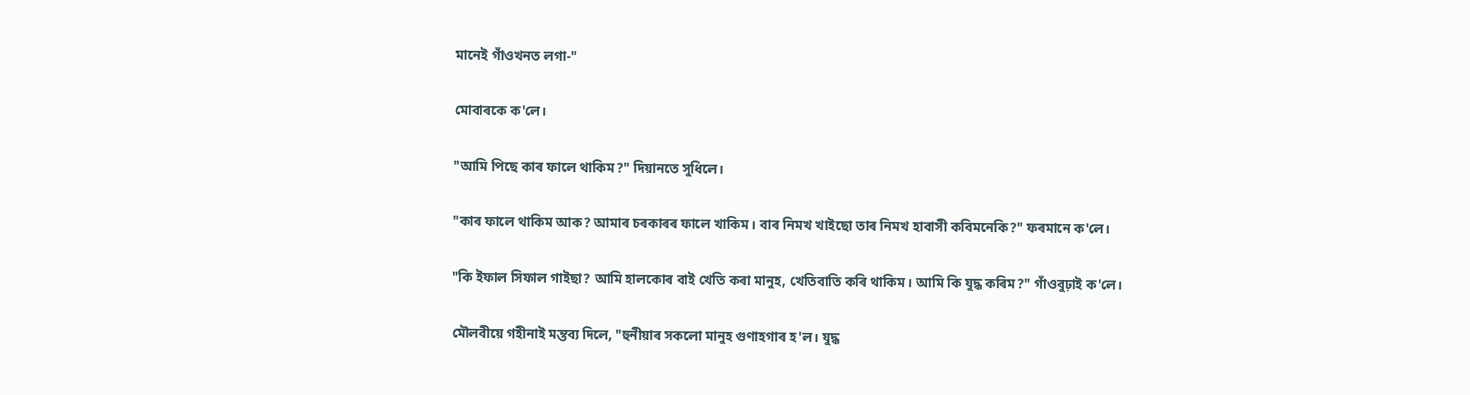মানেই গাঁওখনত লগা-"

মোবাৰকে ক'লে।

"আমি পিছে কাৰ ফালে থাকিম?" দিয়ানতে সুধিলে।

"কাৰ ফালে থাকিম আক? আমাৰ চৰকাৰৰ ফালে খাকিম। বাৰ নিমখ খাইছো তাৰ নিমখ হাবাসী কবিমনেকি?" ফৰমানে ক'লে।

"কি ইফাল সিফাল গাইছা? আমি হালকোৰ বাই খেতি কৰা মানুহ, খেতিবাতি কৰি থাকিম। আমি কি যুদ্ধ কৰিম?" গাঁওবুঢ়াই ক'লে।

মৌলবীয়ে গহীনাই মন্তব্য দিলে, "হুনীয়াৰ সকলো মানুহ গুণাহগাৰ হ'ল। যুদ্ধ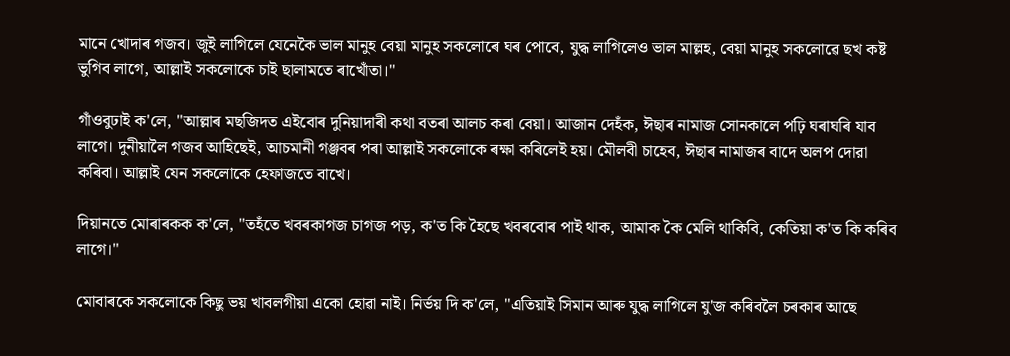মানে খোদাৰ গজব। জুই লাগিলে যেনেকৈ ভাল মানুহ বেয়া মানুহ সকলোৰে ঘৰ পোবে, যুদ্ধ লাগিলেও ভাল মাল্লহ, বেয়া মানুহ সকলোৱে ছখ কষ্ট ভুগিব লাগে, আল্লাই সকলোকে চাই ছালামতে ৰাখোঁতা।"

গাঁওবুঢাই ক'লে, "আল্লাৰ মছজিদত এইবোৰ দুনিয়াদাৰী কথা বতৰা আলচ কৰা বেয়া। আজান দেহঁক, ঈছাৰ নামাজ সোনকালে পঢ়ি ঘৰাঘৰি যাব লাগে। দুনীয়ালৈ গজব আহিছেই, আচমানী গঞ্জবৰ পৰা আল্লাই সকলোকে ৰক্ষা কৰিলেই হয়। মৌলবী চাহেব, ঈছাৰ নামাজৰ বাদে অলপ দোরা কৰিবা। আল্লাই যেন সকলোকে হেফাজতে বাখে।

দিয়ানতে মোৰাৰকক ক'লে, "তহঁতে খবৰকাগজ চাগজ পড়, ক'ত কি হৈছে খবৰবোৰ পাই থাক, আমাক কৈ মেলি থাকিবি, কেতিয়া ক'ত কি কৰিব লাগে।"

মোবাৰকে সকলোকে কিছু ভয় খাবলগীয়া একো হোৱা নাই। নির্ভয় দি ক'লে, "এতিয়াই সিমান আৰু যুদ্ধ লাগিলে যু'জ কৰিবলৈ চৰকাৰ আছে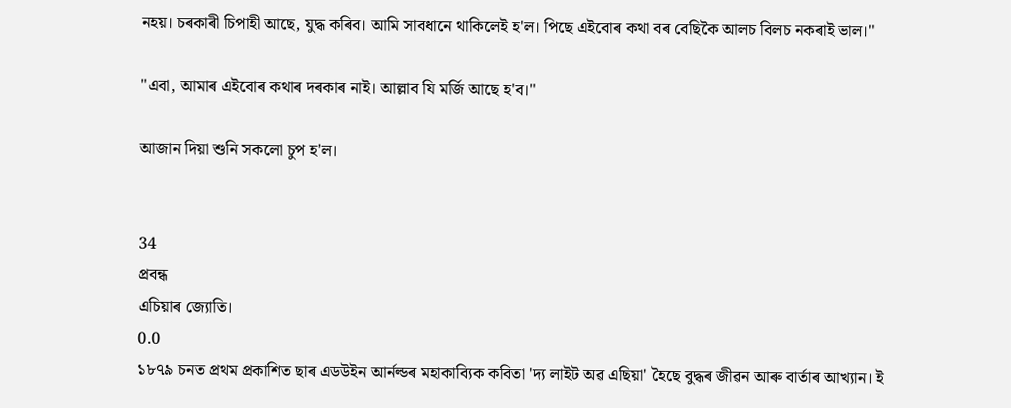নহয়। চৰকাৰী চিপাহী আছে, যুদ্ধ কৰিব। আমি সাবধানে থাকিলেই হ'ল। পিছে এইবোৰ কথা বৰ বেছিকৈ আলচ বিলচ নকৰাই ভাল।"

"এবা, আমাৰ এইবোৰ কথাৰ দৰকাৰ নাই। আল্লাব যি মর্জি আছে হ'ব।"

আজান দিয়া শুনি সকলো চুপ হ'ল।


34
প্ৰবন্ধ
এচিয়াৰ জ্যোতি।
0.0
১৮৭৯ চনত প্ৰথম প্ৰকাশিত ছাৰ এডউইন আৰ্নল্ডৰ মহাকাব্যিক কবিতা 'দ্য লাইট অৱ এছিয়া' হৈছে বুদ্ধৰ জীৱন আৰু বাৰ্তাৰ আখ্যান। ই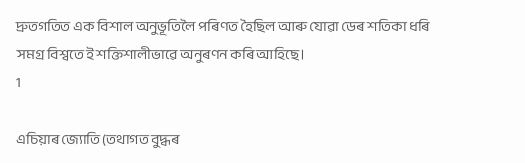দ্ৰুতগতিত এক বিশাল অনুভূতিলৈ পৰিণত হৈছিল আৰু যোৱা ডেৰ শতিকা ধৰি সমগ্ৰ বিশ্বতে ই শক্তিশালীভাৱে অনুৰণন কৰি আহিছে।
1

এচিয়াৰ জ্যোতি (তথাগত বুদ্ধৰ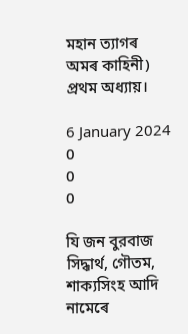মহান ত্যাগৰ অমৰ কাহিনী) প্রথম অধ্যায়।

6 January 2024
0
0
0

যি জন বুরবাজ সিদ্ধার্থ, গৌতম, শাক্যসিংহ আদি নামেৰে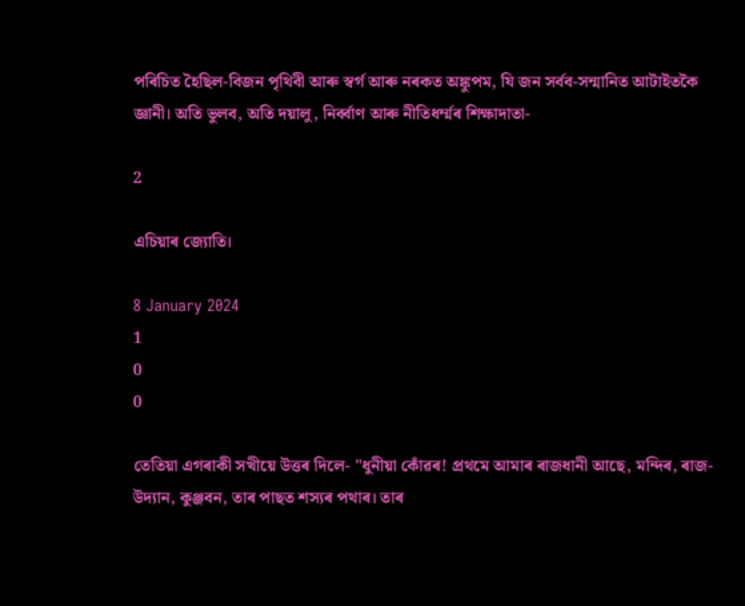পৰিচিত হৈছিল-বিজন পৃথিবী আৰু স্বৰ্গ আৰু নৰকত অঙ্কুপম, যি জন সর্বব-সন্মানিত আটাইতকৈ জ্ঞানী। অতি ভুলব, অতি দয়ালু, নির্ব্বাণ আৰু নীতিধৰ্ম্মৰ শিক্ষাদাতা-

2

এচিয়াৰ জ্যোতি।

8 January 2024
1
0
0

তেতিয়া এগৰাকী সখীয়ে উত্তৰ দিলে- "ধুনীয়া কোঁৱৰ! প্রথমে আমাৰ ৰাজধানী আছে, মন্দিৰ, ৰাজ-উদ্যান, কুঞ্জবন, তাৰ পাছত শস্যৰ পথাৰ। তাৰ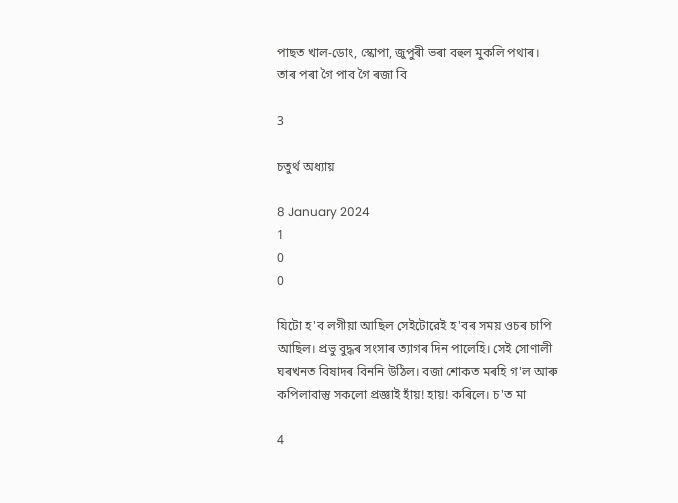পাছত খাল-ডোং, স্কোপা, জুপুৰী ভৰা বহুল মুকলি পথাৰ। তাৰ পৰা গৈ পাব গৈ ৰজা বি

3

চতুর্থ অধ্যায়

8 January 2024
1
0
0

যিটো হ'ব লগীয়া আছিল সেইটোরেই হ'বৰ সময় ওচৰ চাপি আছিল। প্রভু বুদ্ধৰ সংসাৰ ত্যাগৰ দিন পালেহি। সেই সোণালী ঘৰখনত বিষাদৰ বিননি উঠিল। বজা শোকত মৰহি গ'ল আৰু কপিলাবাস্তু সকলো প্রজ্ঞাই হাঁয়! হায়! কৰিলে। চ'ত মা

4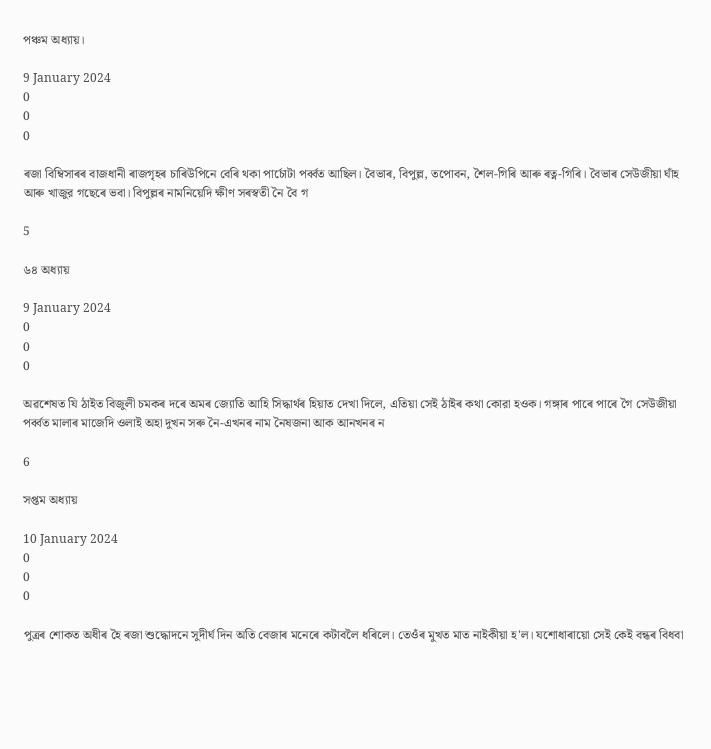পঞ্চম অধ্যায়।

9 January 2024
0
0
0

ৰজা বিম্বিসাৰৰ বাজধানী ৰাজগৃহৰ চাৰিউপিনে বেৰি থকা পার্চোটা পর্ব্বত আছিল। বৈভাৰ, বিপুল্ল, তপোবন, শৈল-গিৰি আৰু ৰত্ন-গিৰি। বৈভাৰ সেউজীয়া ঘাঁহ আৰু খাজুর গছেৰে ভবা। বিপুল্লৰ নামনিয়েদি ক্ষীণ সৰস্বতী নৈ বৈ গ

5

৬৪ অধ্যায়

9 January 2024
0
0
0

অৱশেষত যি ঠাইত বিজুলী চমকৰ দৰে অমৰ জ্যোতি আহি সিদ্ধার্থৰ হিয়াত দেখা দিলে, এতিয়া সেই ঠাইৰ কথা কোরা হওক। গঙ্গাৰ পাৰে পাৰে গৈ সেউজীয়া পৰ্ব্বত মালাৰ মাজেদি ওলাই অহা দুখন সৰু নৈ-এখনৰ নাম নৈষজনা আক আনখনৰ ন

6

সপ্তম অধ্যায়

10 January 2024
0
0
0

পুত্ৰৰ শোকত অধীৰ হৈ ৰজা শুদ্ধোদনে সুদীর্ঘ দিন অতি বেজাৰ মনেৰে কটাবলৈ ধৰিলে। তেওঁৰ মুখত মাত নাইকীয়া হ'ল। যশোধাৰায়ো সেই কেই বন্ধৰ বিধবা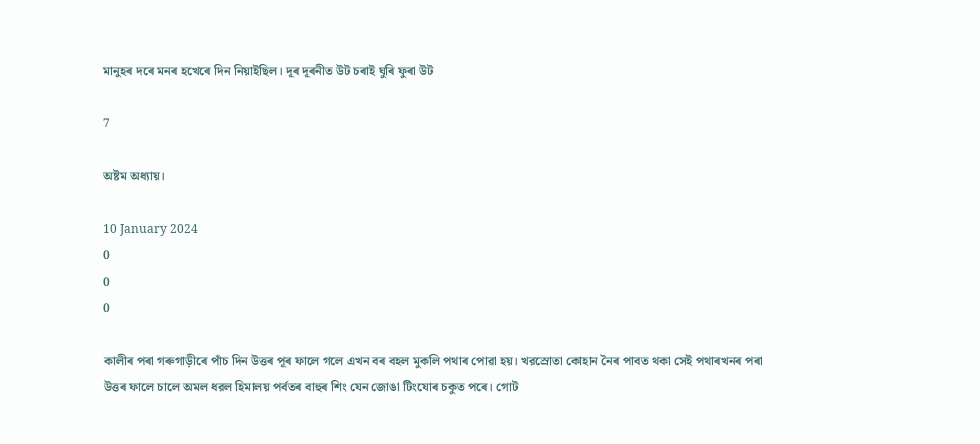মানুহৰ দৰে মনৰ হখেৰে দিন নিয়াইছিল। দূৰ দূৰনীত উট চৰাই ঘুৰি ফুৰা উট

7

অষ্টম অধ্যায়।

10 January 2024
0
0
0

কালীৰ পৰা গৰুগাড়ীৰে পাঁচ দিন উত্তৰ পূৰ ফালে গলে এখন বৰ বহল মুকলি পথাৰ পোৱা হয়। খরস্রোতা কোহান নৈৰ পাবত থকা সেই পথাৰখনৰ পৰা উত্তৰ ফালে চালে অমল ধরল হিমালয় পর্বতৰ বাহুৰ শিং যেন জোঙা টিংযোৰ চকুত পৰে। গোট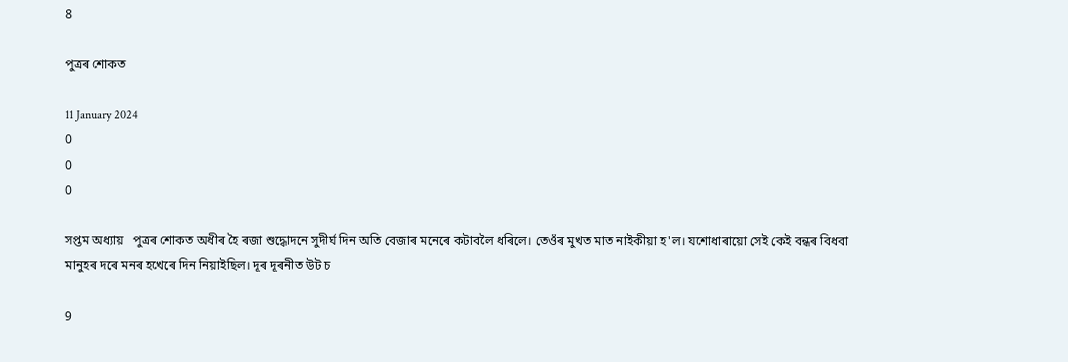8

পুত্ৰৰ শোকত

11 January 2024
0
0
0

সপ্তম অধ্যায়   পুত্ৰৰ শোকত অধীৰ হৈ ৰজা শুদ্ধোদনে সুদীর্ঘ দিন অতি বেজাৰ মনেৰে কটাবলৈ ধৰিলে। তেওঁৰ মুখত মাত নাইকীয়া হ'ল। যশোধাৰায়ো সেই কেই বন্ধৰ বিধবা মানুহৰ দৰে মনৰ হখেৰে দিন নিয়াইছিল। দূৰ দূৰনীত উট চ

9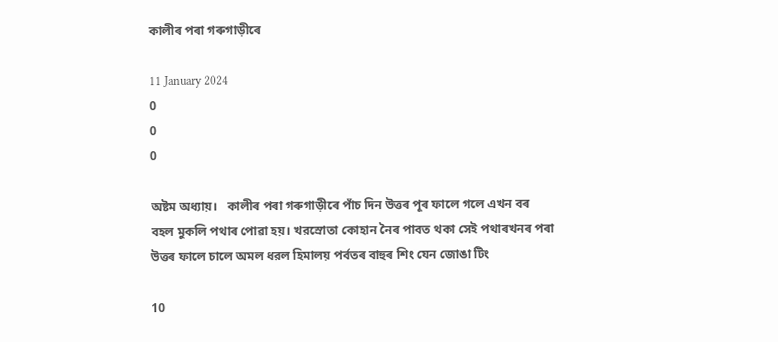কালীৰ পৰা গৰুগাড়ীৰে

11 January 2024
0
0
0

অষ্টম অধ্যায়।   কালীৰ পৰা গৰুগাড়ীৰে পাঁচ দিন উত্তৰ পূৰ ফালে গলে এখন বৰ বহল মুকলি পথাৰ পোৱা হয়। খরস্রোতা কোহান নৈৰ পাবত থকা সেই পথাৰখনৰ পৰা উত্তৰ ফালে চালে অমল ধরল হিমালয় পর্বতৰ বাহুৰ শিং যেন জোঙা টিং

10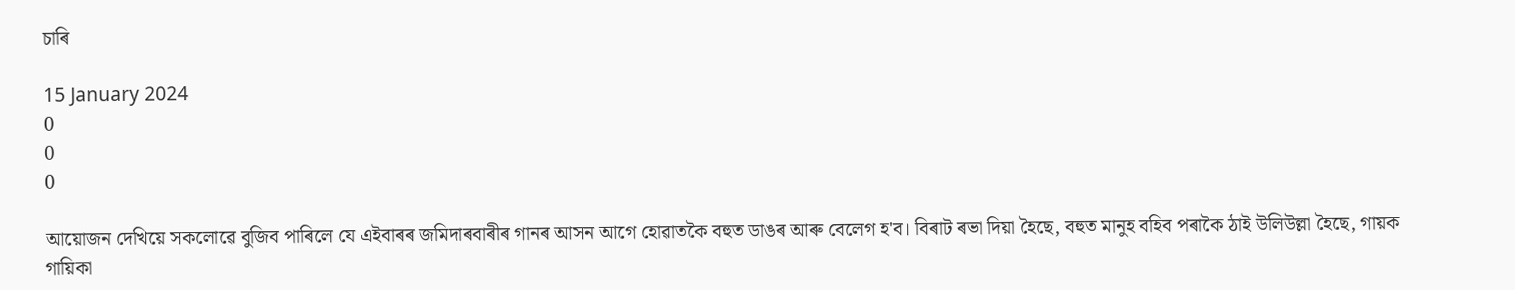চাৰি

15 January 2024
0
0
0

আয়োজন দেখিয়ে সকলোৱে বুজিব পাৰিলে যে এইবাৰৰ জমিদাৰবাৰীৰ গানৰ আসন আগে হোৱাতকৈ বহুত ডাঙৰ আৰু বেলেগ হ'ব। বিৰাট ৰভা দিয়া হৈছে, বহুত মানুহ বহিব পৰাকৈ ঠাই উলিউল্লা হৈছে, গায়ক গায়িকা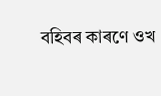বহিবৰ কাৰণে ওখ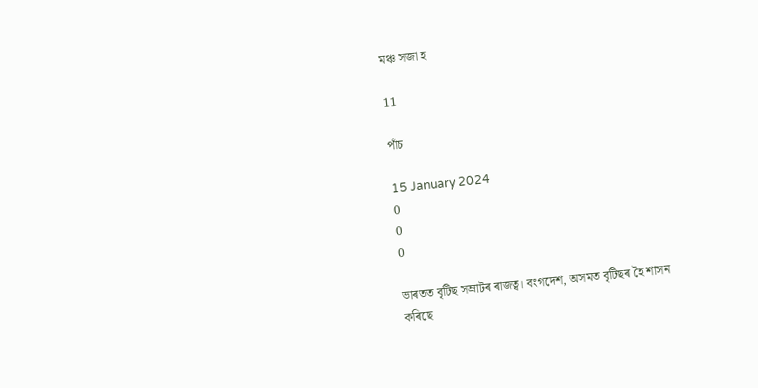মঞ্চ সজা হ

11

পাঁচ

15 January 2024
0
0
0

ভাৰতত বৃটিছ সম্রাটৰ ৰাজত্ব। বংগদেশ, অসমত বৃটিছৰ হৈ শাসন কৰিছে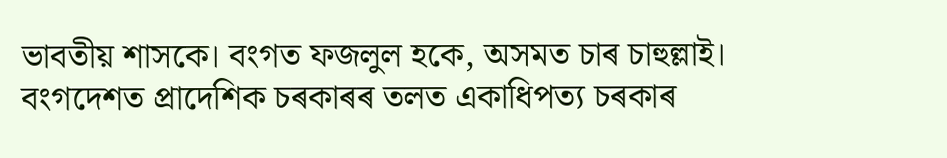ভাবতীয় শাসকে। বংগত ফজলুল হকে, অসমত চাৰ চাহুল্লাই। বংগদেশত প্রাদেশিক চৰকাৰৰ তলত একাধিপত্য চৰকাৰ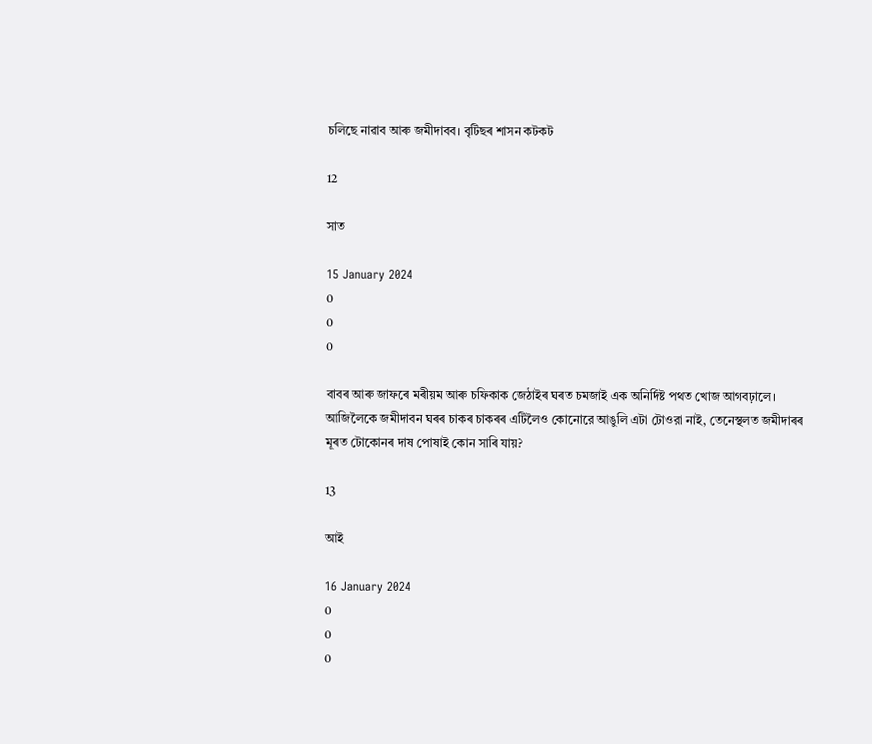চলিছে নাৱাব আৰু জমীদাবব। বৃটিছৰ শাসন কটকট

12

সাত

15 January 2024
0
0
0

বাবৰ আৰু জাফৰে মৰীয়ম আৰু চফিকাক জেঠাইৰ ঘৰত চমজাই এক অনির্দিষ্ট পথত খোজ আগবঢ়ালে। আজিলৈকে জমীদাবন ঘৰৰ চাকৰ চাকৰৰ এটিলৈও কোনোরে আঙুলি এটা টোওরা নাই, তেনেস্থলত জমীদাৰৰ মূৰত টোকোনৰ দাষ পোষাই কোন সাৰি যায়?

13

আই

16 January 2024
0
0
0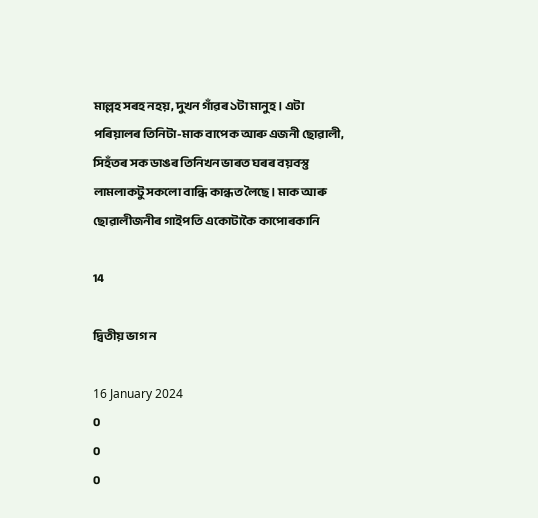মাল্লহ সৰহ নহয়, দুখন গাঁৱৰ ১টা মানুহ। এটা পৰিয়ালৰ তিনিটা-মাক বাপেক আৰু এজনী ছোৱালী, সিহঁতৰ সক ডাঙৰ তিনিখন ভাৰত ঘৰৰ বয়বস্তু লামলাকটু সকলো বান্ধি কান্ধত লৈছে। মাক আৰু ছোৱালীজনীৰ গাইপতি একোটাকৈ কাপোৰকানি

14

দ্বিতীয় ভাগ ন

16 January 2024
0
0
0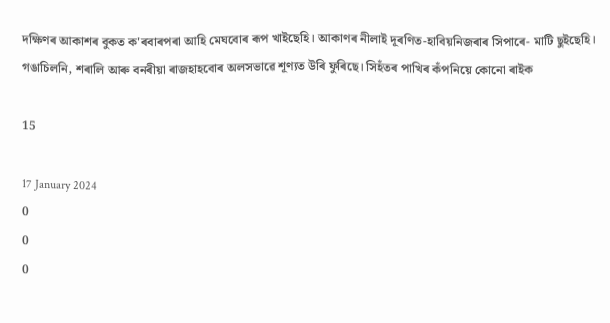দক্ষিণৰ আকাশৰ বুকত ক'ৰবাৰপৰা আহি মেঘবোৰ ৰূপ খাইছেহি। আকাণৰ নীলাই দূৰণিত-হাবিয়নিজৰাৰ সিপাৰে- মাটি ছুইছেহি। গঙাচিলনি, শৰালি আৰু বনৰীয়া ৰাজহাহবোৰ অলসভাৱে শূণ্যত উৰি ফুৰিছে। সিহঁতৰ পাখিৰ কঁপনিয়ে কোনো ৰাইক

15

17 January 2024
0
0
0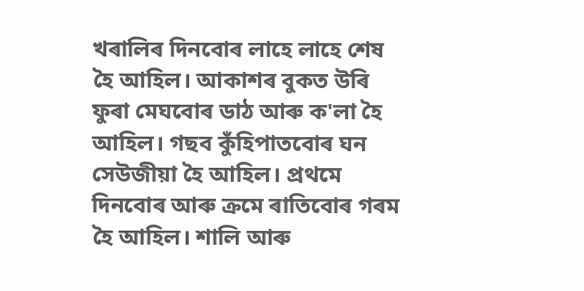খৰালিৰ দিনবোৰ লাহে লাহে শেষ হৈ আহিল। আকাশৰ বুকত উৰি ফুৰা মেঘবোৰ ডাঠ আৰু ক'লা হৈ আহিল। গছব কুঁহিপাতবোৰ ঘন সেউজীয়া হৈ আহিল। প্রথমে দিনবোৰ আৰু ক্রমে ৰাতিবোৰ গৰম হৈ আহিল। শালি আৰু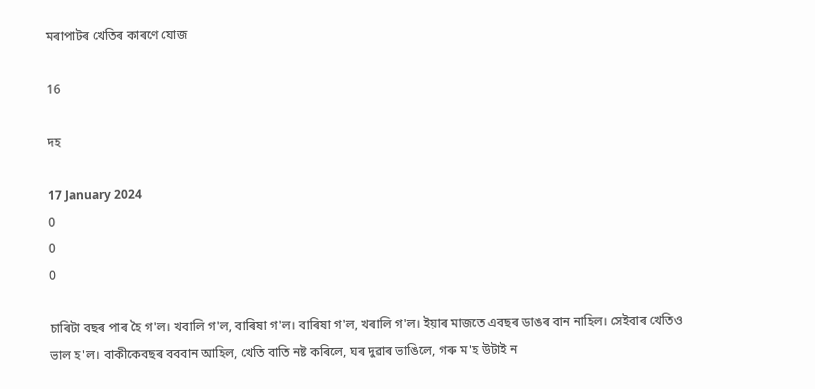মৰাপাটৰ খেতিৰ কাৰণে যোজ

16

দহ

17 January 2024
0
0
0

চাৰিটা বছৰ পাৰ হৈ গ'ল। খবালি গ'ল, বাৰিষা গ'ল। বাৰিষা গ'ল, খৰালি গ'ল। ইয়াৰ মাজতে এবছৰ ডাঙৰ বান নাহিল। সেইবাৰ খেতিও ভাল হ'ল। বাকীকেবছৰ বববান আহিল, খেতি বাতি নষ্ট কৰিলে, ঘৰ দুৱাৰ ভাঙিলে, গৰু ম'হ উটাই ন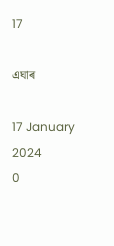17

এঘাৰ

17 January 2024
0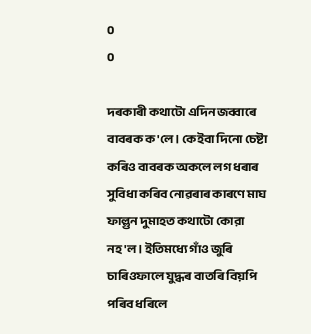0
0

দৰকাৰী কথাটো এদিন জব্বাৰে বাবৰক ক'লে। কেইবা দিনো চেষ্টা কৰিও বাবৰক অকলে লগ ধৰাৰ সুবিধা কৰিব নোৱৰাৰ কাৰণে মাঘ ফাল্গুন দুমাহত কথাটো কোরা নহ'ল। ইতিমধ্যে গাঁও জুৰি চাৰিওফালে যুদ্ধৰ বাতৰি বিয়পি পৰিব ধৰিলে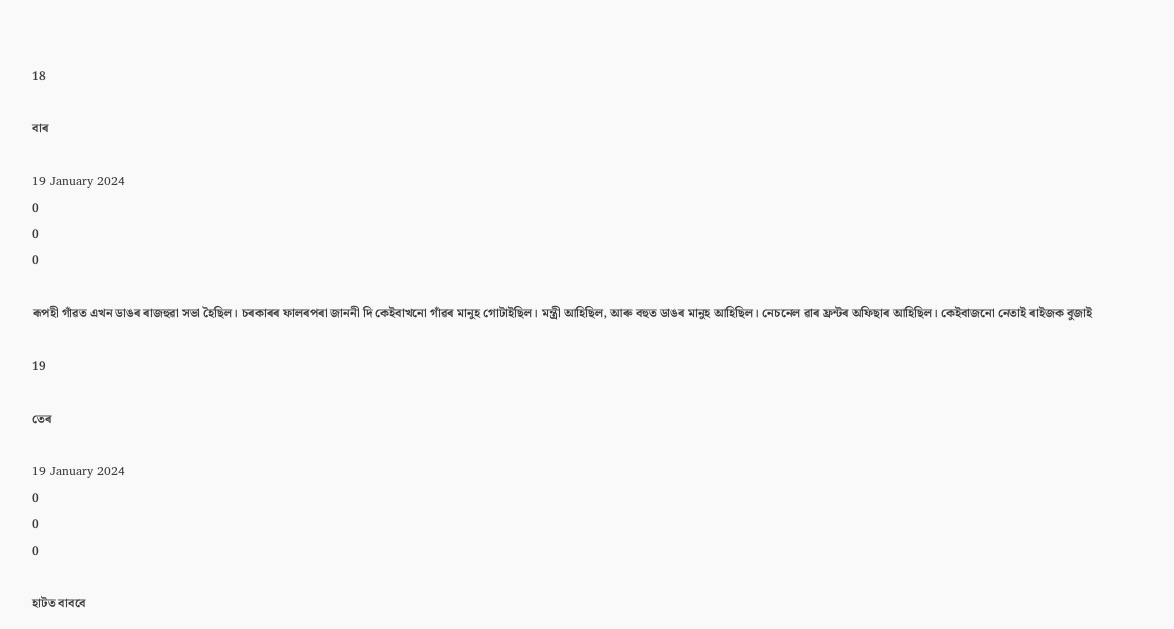18

বাৰ

19 January 2024
0
0
0

ৰূপহী গাঁৱত এখন ডাঙৰ ৰাজহুৱা সভা হৈছিল। চৰকাৰৰ ফালৰপৰা জাননী দি কেইবাখনো গাঁৱৰ মানুহ গোটাইছিল। মন্ত্রী আহিছিল, আৰু বহুত ডাঙৰ মানুহ আহিছিল। নেচনেল ৱাৰ ফ্রন্টৰ অফিছাৰ আহিছিল। কেইবাজনো নেতাই ৰাইজক বুজাই

19

তেৰ

19 January 2024
0
0
0

হাটত বাববে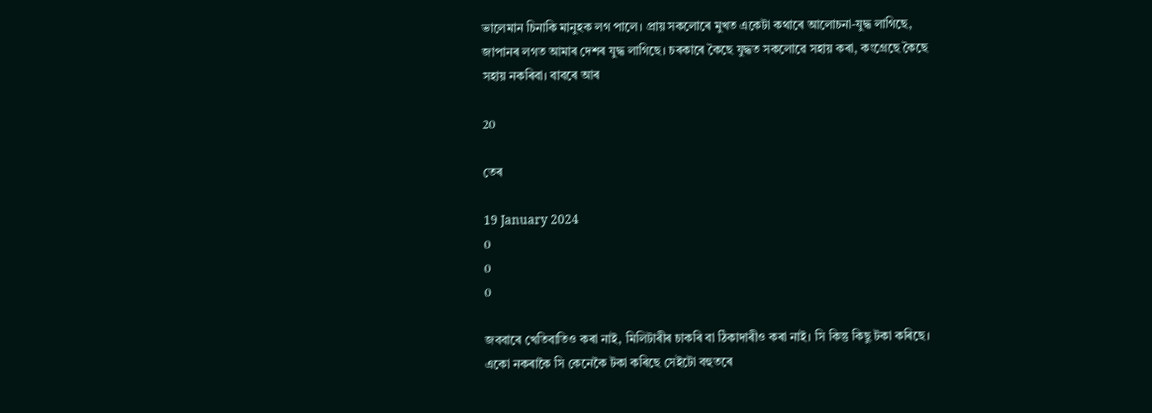ভালেমান চিনাকি মানুহক লগ পালে। প্রায় সকলোৰে মুখত একেটা কথাৰে আলোচনা-যুদ্ধ লাগিছে, জাপানৰ লগত আমাৰ দেশৰ যুদ্ধ লাগিছে। চৰকাৰে কৈছে যুদ্ধত সকলোৱে সহায় কৰা, কংগ্ৰেছে কৈছে সহায় নকৰিবা। বাবৰে আৰ

20

তেৰ

19 January 2024
0
0
0

জববাৰে খেতিবাতিও কৰা নাই, মিলিটাৰীৰ চাকৰি বা ঠিকাদাৰীও কৰা নাই। সি কিন্তু কিছু টকা কৰিছে। একো নকৰাকৈ সি কেনেকৈ টকা কৰিছে সেইটো বহুতৰে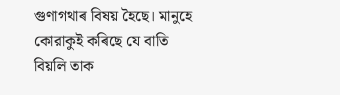গুণাগথাৰ বিষয় হৈছে। মানুহে কোরাকুই কৰিছে যে বাতি বিয়লি তাক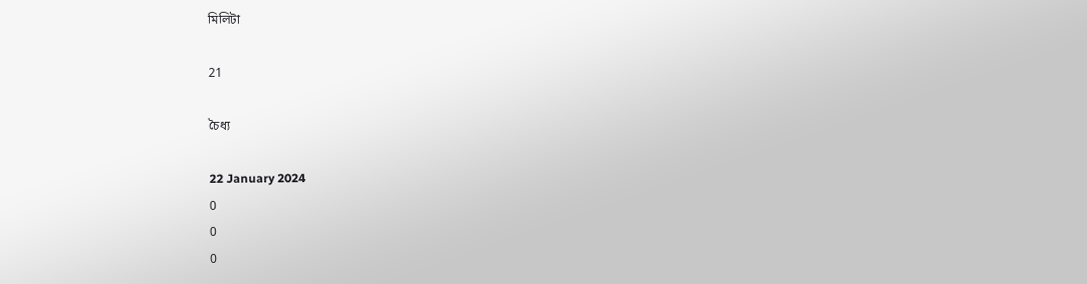মিলিটা

21

চৈধ্য

22 January 2024
0
0
0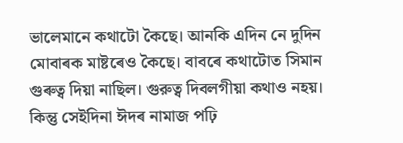ভালেমানে কথাটো কৈছে। আনকি এদিন নে দুদিন মোবাৰক মাষ্টৰেও কৈছে। বাবৰে কথাটোত সিমান গুৰুত্ব দিয়া নাছিল। গুরুত্ব দিবলগীয়া কথাও নহয়। কিন্তু সেইদিনা ঈদৰ নামাজ পঢ়ি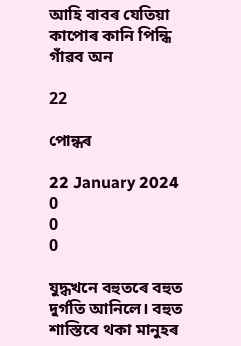আহি বাবৰ যেতিয়া কাপোৰ কানি পিন্ধি গাঁৱব অন

22

পোন্ধৰ

22 January 2024
0
0
0

যুদ্ধখনে বহুতৰে বহুত দুর্গতি আনিলে। বহুত শাস্তিবে থকা মানুহৰ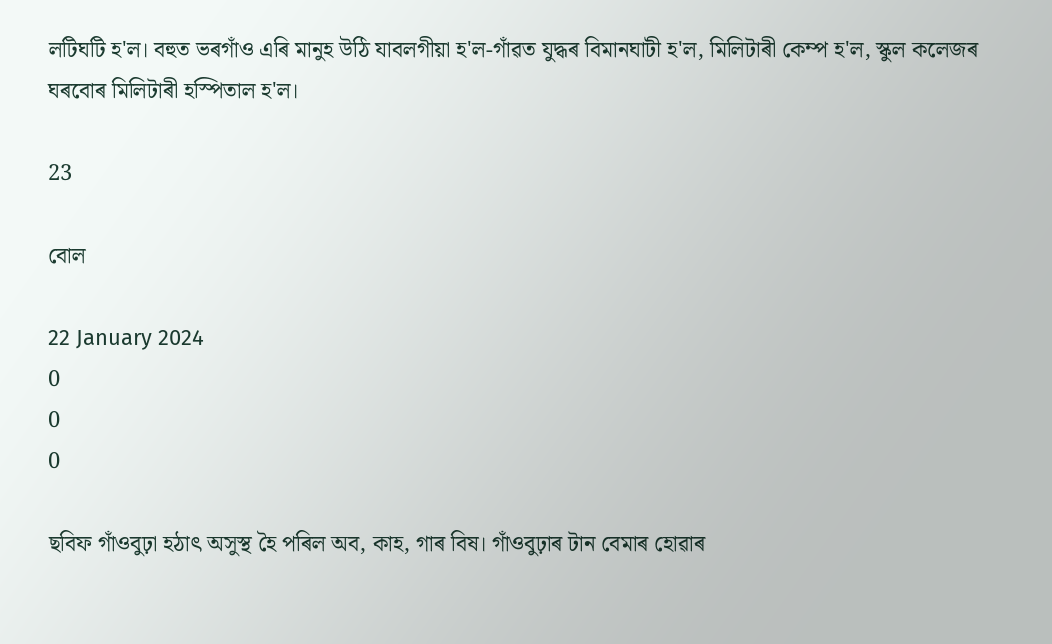লটিঘটি হ'ল। বহুত ভৰগাঁও এৰি মানুহ উঠি যাবলগীয়া হ'ল-গাঁৱত যুদ্ধৰ বিমানঘাটী হ'ল, মিলিটাৰী কেম্প হ'ল, স্কুল কলেজৰ ঘৰবোৰ মিলিটাৰী হস্পিতাল হ'ল।

23

বোল

22 January 2024
0
0
0

ছবিফ গাঁওবুঢ়া হঠাৎ অসুস্থ হৈ পৰিল অব, কাহ, গাৰ বিষ। গাঁওবুঢ়াৰ টান বেমাৰ হোৱাৰ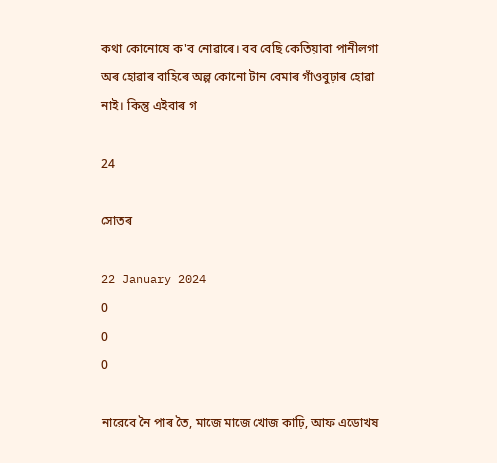কথা কোনোষে ক'ব নোৱাৰে। বব বেছি কেতিয়াবা পানীলগা অৰ হোৱাৰ বাহিৰে অল্প কোনো টান বেমাৰ গাঁওবুঢ়াৰ হোৱা নাই। কিন্তু এইবাৰ গ

24

সোতৰ

22 January 2024
0
0
0

নারেবে নৈ পাৰ তৈ, মাজে মাজে খোজ কাঢ়ি, আফ এডোখষ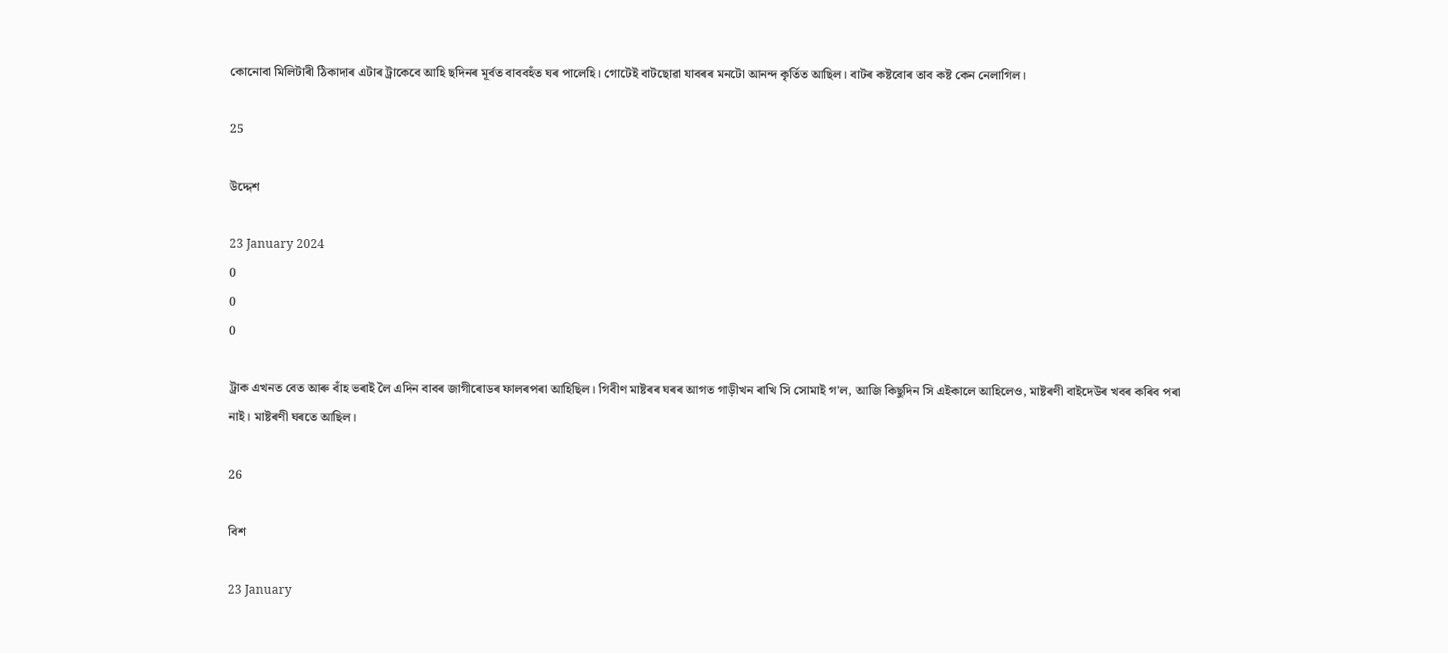কোনোবা মিলিটাৰী ঠিকাদাৰ এটাৰ ট্রাকেবে আহি ছদিনৰ মূর্বত বাববহঁত ঘৰ পালেহি। গোটেই বাটছোৱা যাবৰৰ মনটো আনন্দ কৃর্তিত আছিল। বাটৰ কষ্টবোৰ তাব কষ্ট কেন নেলাগিল।

25

উদ্দেশ

23 January 2024
0
0
0

ট্রাক এখনত বেত আৰু বাঁহ ভৰাই লৈ এদিন বাবৰ জাগীৰোডৰ ফালৰপৰা আহিছিল। গিবীণ মাষ্টৰৰ ঘৰৰ আগত গাড়ীখন ৰাখি সি সোমাই গ'ল, আজি কিছুদিন সি এইকালে আহিলেও, মাষ্টৰণী বাইদেউৰ খবৰ কৰিব পৰা নাই। মাষ্টৰণী ঘৰতে আছিল।

26

বিশ

23 January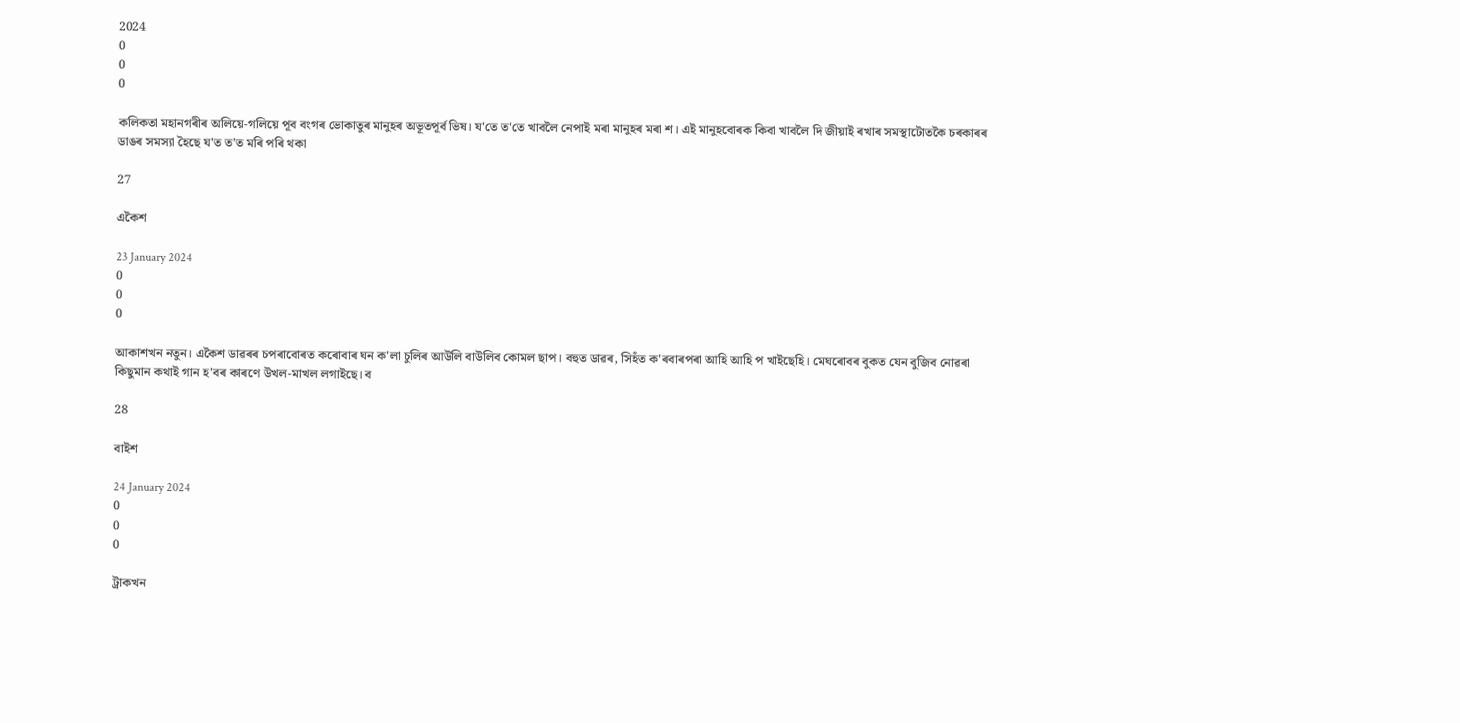2024
0
0
0

কলিকতা মহানগৰীৰ অলিয়ে-গলিয়ে পূব বংগৰ ভোকাতুৰ মানুহৰ অভূতপূর্ব ভিষ। য'তে ত'তে খাবলৈ নেপাই মৰা মানুহৰ মৰা শ। এই মানুহবোৰক কিবা খাবলৈ দি জীয়াই ৰখাৰ সমস্থাটোতকৈ চৰকাৰৰ ডাঙৰ সমস্যা হৈছে য'ত ত'ত মৰি পৰি থকা

27

একৈশ

23 January 2024
0
0
0

আকাশখন নতুন। একৈশ ডাৱৰৰ চপৰাবোৰত কৰোবাৰ ঘন ক'লা চুলিৰ আউলি বাউলিব কোমল ছাপ। বহুত ডাৱৰ, সিহঁত ক'ৰবাৰপৰা আহি আহি প খাইছেহি। মেঘৰোবৰ বুকত যেন বুজিব নোৱৰা কিছুমান কথাই গান হ'বৰ কাৰণে উখল-মাখল লগাইছে। ব

28

বাইশ

24 January 2024
0
0
0

ট্রাকখন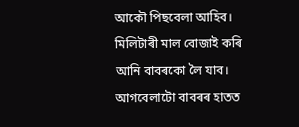আকৌ পিছবেলা আহিব। মিলিটাৰী মাল বোজাই কৰি আনি বাবৰকো লৈ যাব। আগবেলাটো বাবৰৰ হাতত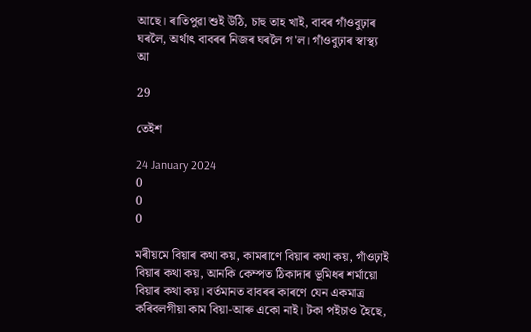আছে। ৰাতিপুৱা শুই উঠি, চাহু তাহ খাই, বাবৰ গাঁওবুঢ়াৰ ঘৰলৈ, অর্থাৎ বাবৰৰ নিজৰ ঘৰলৈ গ'ল। গাঁওবুঢ়াৰ স্বাস্থ্য আ

29

তেইশ

24 January 2024
0
0
0

মৰীয়মে বিয়াৰ কথা কয়, কামৰাণে বিয়াৰ কথা কয়, গাঁওঢ়াই বিয়াৰ কথা কয়, আনকি কেম্পত ঠিকাদাৰ ভূমিধৰ শৰ্মায়ো বিয়াৰ কথা কয়। বর্তমানত বাবৰৰ কাৰণে যেন একমাত্র কৰিবলগীয়া কাম বিয়া-আৰু একো নাই। টকা পইচাও হৈছে,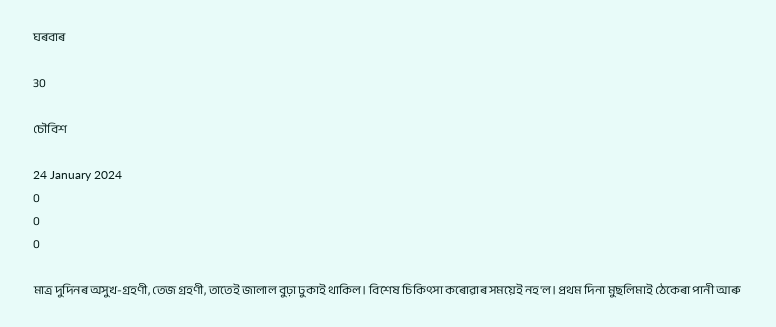ঘৰবাৰ

30

চৌবিশ

24 January 2024
0
0
0

মাত্র দুদিনৰ অসুখ-গ্রহণী, তেজ গ্রহণী, তাতেই জালাল বুঢ়া ঢুকাই থাকিল। বিশেষ চিকিৎসা কৰোৱাৰ সময়েই নহ'ল। প্রথম দিনা মুছলিমাই ঠেকেৰা পানী আৰু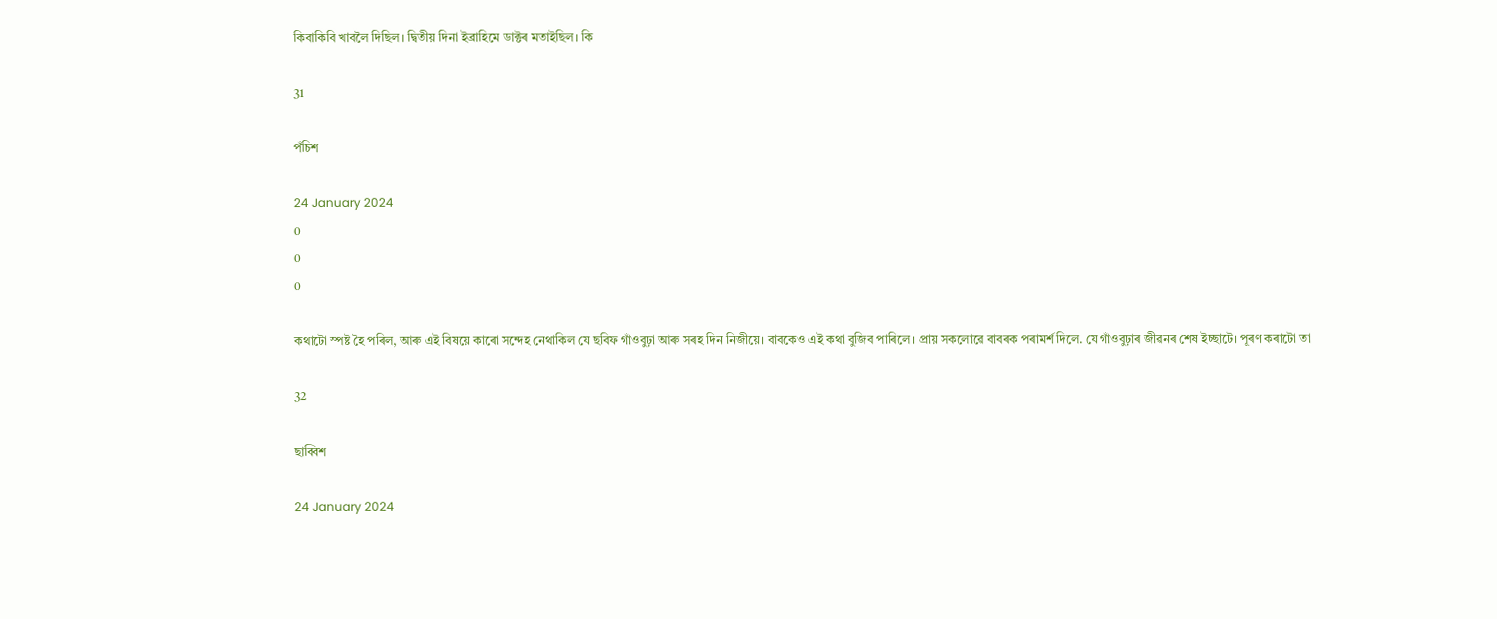কিবাকিবি খাবলৈ দিছিল। দ্বিতীয় দিনা ইব্রাহিমে ডাক্টৰ মতাইছিল। কি

31

পঁচিশ

24 January 2024
0
0
0

কথাটো স্পষ্ট হৈ পৰিল, আৰু এই বিষয়ে কাৰো সন্দেহ নেথাকিল যে ছবিফ গাঁওবুঢ়া আৰু সৰহ দিন নিজীয়ে। বাবকেও এই কথা বুজিব পাৰিলে। প্রায় সকলোৱে বাবৰক পৰামর্শ দিলে. যে গাঁওবুঢ়াৰ জীৱনৰ শেষ ইচ্ছাটে। পূৰণ কৰাটো তা

32

ছাব্বিশ

24 January 2024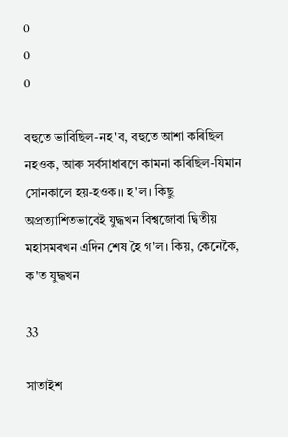0
0
0

বহুতে ভাবিছিল-নহ'ব, বহুতে আশা কৰিছিল নহওক, আৰু সর্বসাধাৰণে কামনা কৰিছিল-যিমান সোনকালে হয়-হওক।। হ'ল। কিছু অপ্রত্যাশিতভাবেই যুদ্ধখন বিশ্বজোবা দ্বিতীয় মহাসমৰখন এদিন শেষ হৈ গ'ল। কিয়, কেনেকৈ, ক'ত যুদ্ধখন

33

সাতাইশ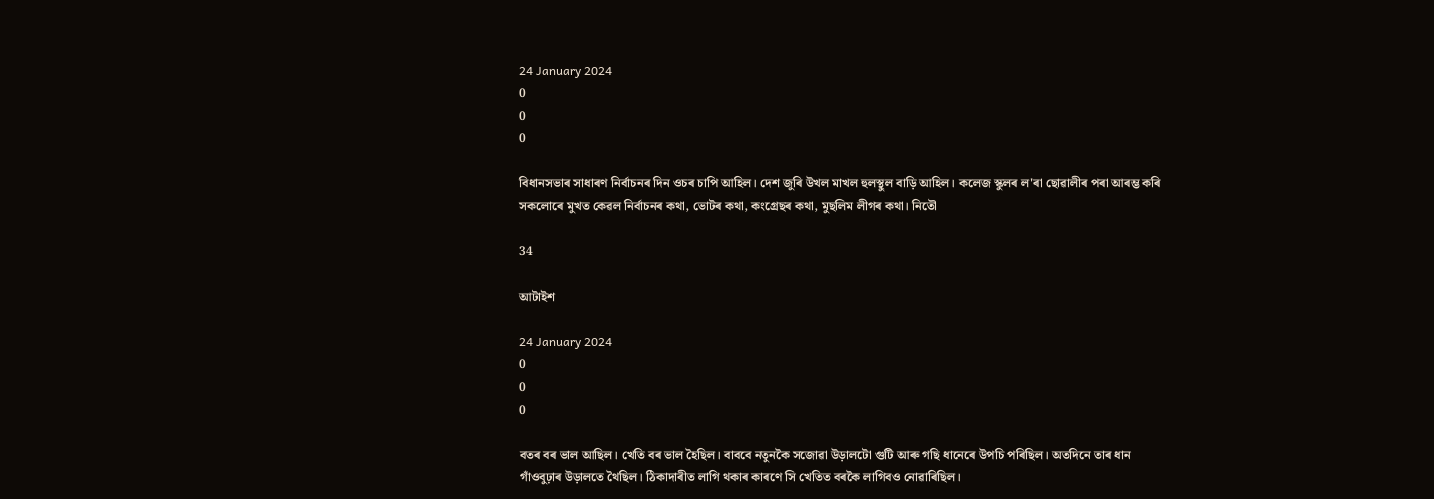24 January 2024
0
0
0

বিধানসভাৰ সাধাৰণ নির্বাচনৰ দিন ওচৰ চাপি আহিল। দেশ জুৰি উখল মাখল হুলস্থুল বাড়ি আহিল। কলেজ স্কুলৰ ল'ৰা ছোৱালীৰ পৰা আৰম্ভ কৰি সকলোৰে মুখত কেৱল নির্বাচনৰ কথা, ভোটৰ কথা, কংগ্ৰেছৰ কথা, মুছলিম লীগৰ কথা। নিতৌ

34

আটাইশ

24 January 2024
0
0
0

বতৰ বৰ ভাল আছিল। খেতি বৰ ভাল হৈছিল। বাববে নতুনকৈ সজোৱা উড়ালটো গুটি আৰু গছি ধানেৰে উপচি পৰিছিল। অতদিনে তাৰ ধান গাঁওবুঢ়াৰ উড়ালতে থৈছিল। ঠিকাদাৰীত লাগি থকাৰ কাৰণে সি খেতিত বৰকৈ লাগিবও নোৱাৰিছিল।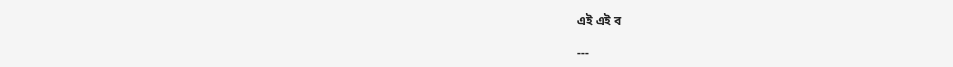এই এই ব

---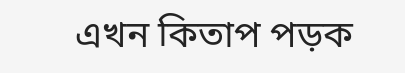এখন কিতাপ পড়ক